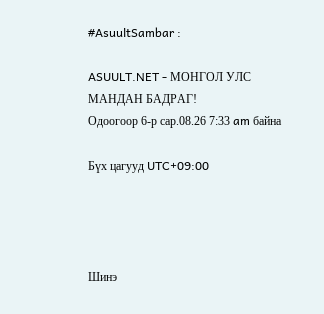#AsuultSambar :

ASUULT.NET - МОНГОЛ УЛС МАНДАН БАДРАГ!
Одоогоор 6-р сар.08.26 7:33 am байна

Бүх цагууд UTC+09:00




Шинэ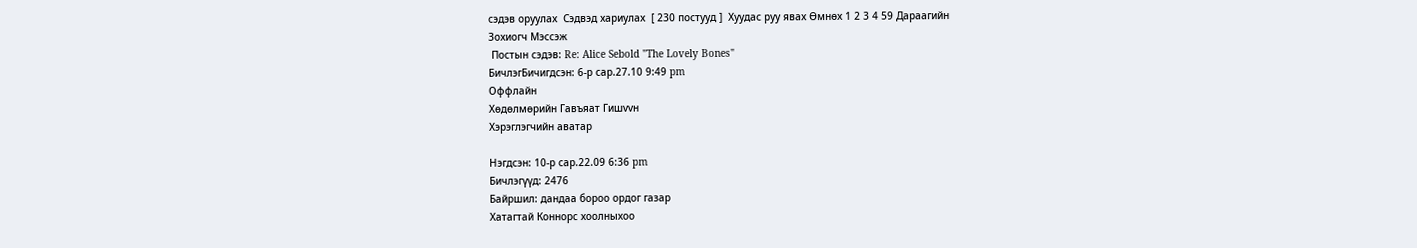сэдэв оруулах  Сэдвэд хариулах  [ 230 постууд ]  Хуудас руу явах Өмнөх 1 2 3 4 59 Дараагийн
Зохиогч Мэссэж
 Постын сэдэв: Re: Alice Sebold "The Lovely Bones"
БичлэгБичигдсэн: 6-р сар.27.10 9:49 pm
Оффлайн
Хөдөлмөрийн Гавъяат Гишvvн
Хэрэглэгчийн аватар

Нэгдсэн: 10-р сар.22.09 6:36 pm
Бичлэгүүд: 2476
Байршил: дандаа бороо ордог газар
Хатагтай Коннорс хоолныхоо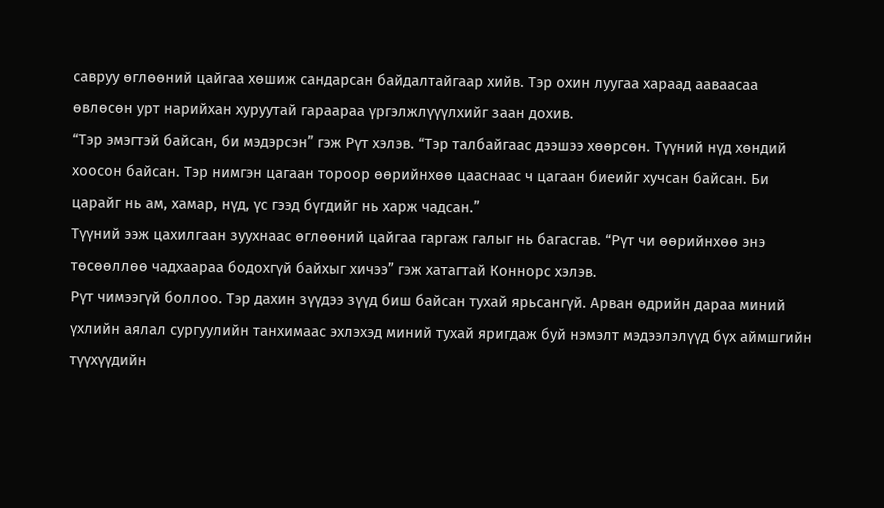савруу өглөөний цайгаа хөшиж сандарсан байдалтайгаар хийв. Тэр охин луугаа хараад ааваасаа өвлөсөн урт нарийхан хуруутай гараараа үргэлжлүүүлхийг заан дохив.
“Тэр эмэгтэй байсан, би мэдэрсэн” гэж Рүт хэлэв. “Тэр талбайгаас дээшээ хөөрсөн. Түүний нүд хөндий хоосон байсан. Тэр нимгэн цагаан тороор өөрийнхөө цааснаас ч цагаан биеийг хучсан байсан. Би царайг нь ам, хамар, нүд, үс гээд бүгдийг нь харж чадсан.”
Түүний ээж цахилгаан зуухнаас өглөөний цайгаа гаргаж галыг нь багасгав. “Рүт чи өөрийнхөө энэ төсөөллөө чадхаараа бодохгүй байхыг хичээ” гэж хатагтай Коннорс хэлэв.
Рүт чимээгүй боллоо. Тэр дахин зүүдээ зүүд биш байсан тухай ярьсангүй. Арван өдрийн дараа миний үхлийн аялал сургуулийн танхимаас эхлэхэд миний тухай яригдаж буй нэмэлт мэдээлэлүүд бүх аймшгийн түүхүүдийн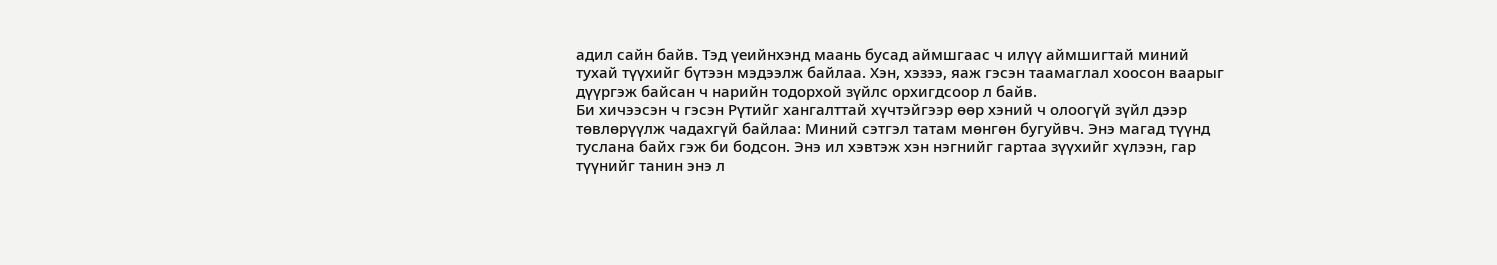адил сайн байв. Тэд үеийнхэнд маань бусад аймшгаас ч илүү аймшигтай миний тухай түүхийг бүтээн мэдээлж байлаа. Хэн, хэзээ, яаж гэсэн таамаглал хоосон ваарыг дүүргэж байсан ч нарийн тодорхой зүйлс орхигдсоор л байв.
Би хичээсэн ч гэсэн Рүтийг хангалттай хүчтэйгээр өөр хэний ч олоогүй зүйл дээр төвлөрүүлж чадахгүй байлаа: Миний сэтгэл татам мөнгөн бугуйвч. Энэ магад түүнд туслана байх гэж би бодсон. Энэ ил хэвтэж хэн нэгнийг гартаа зүүхийг хүлээн, гар түүнийг танин энэ л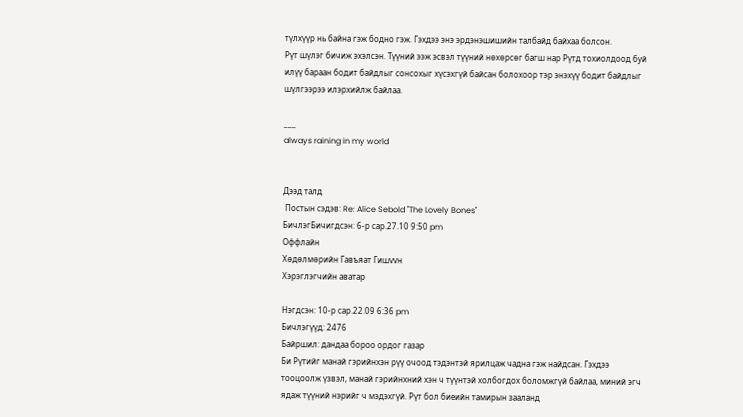түлхүүр нь байна гэж бодно гэж. Гэхдээ энэ эрдэнэшишийн талбайд байхаа болсон.
Рүт шүлэг бичиж эхэлсэн. Түүний ээж эсвэл түүний нөхөрсөг багш нар Рүтд тохиолдоод буй илүү бараан бодит байдлыг сонсохыг хүсэхгүй байсан болохоор тэр энэхүү бодит байдлыг шүлгээрээ илэрхийлж байлаа.

___
always raining in my world


Дээд талд
 Постын сэдэв: Re: Alice Sebold "The Lovely Bones"
БичлэгБичигдсэн: 6-р сар.27.10 9:50 pm
Оффлайн
Хөдөлмөрийн Гавъяат Гишvvн
Хэрэглэгчийн аватар

Нэгдсэн: 10-р сар.22.09 6:36 pm
Бичлэгүүд: 2476
Байршил: дандаа бороо ордог газар
Би Рүтийг манай гэрийнхэн рүү очоод тэдэнтэй ярилцаж чадна гэж найдсан. Гэхдээ тооцоолж үзвэл, манай гэрийнхний хэн ч түүнтэй холбогдох боломжгүй байлаа, миний эгч ядаж түүний нэрийг ч мэдэхгүй. Рүт бол биеийн тамирын зааланд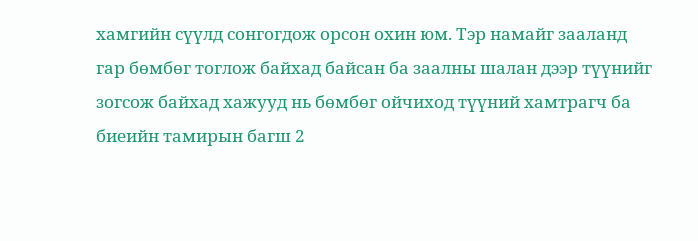хамгийн сүүлд сонгогдож орсон охин юм. Тэр намайг зааланд гар бөмбөг тоглож байхад байсан ба заалны шалан дээр түүнийг зогсож байхад хажууд нь бөмбөг ойчиход түүний хамтрагч ба биеийн тамирын багш 2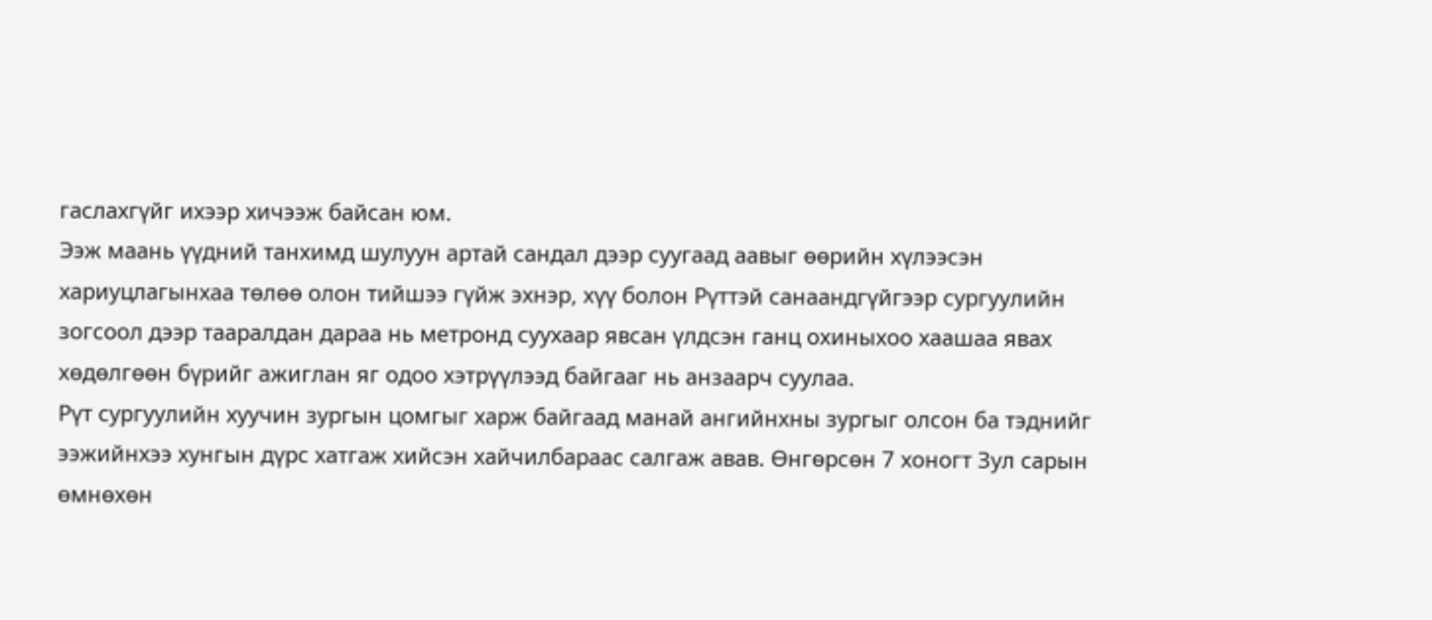гаслахгүйг ихээр хичээж байсан юм.
Ээж маань үүдний танхимд шулуун артай сандал дээр суугаад аавыг өөрийн хүлээсэн хариуцлагынхаа төлөө олон тийшээ гүйж эхнэр, хүү болон Рүттэй санаандгүйгээр сургуулийн зогсоол дээр тааралдан дараа нь метронд суухаар явсан үлдсэн ганц охиныхоо хаашаа явах хөдөлгөөн бүрийг ажиглан яг одоо хэтрүүлээд байгааг нь анзаарч суулаа.
Рүт сургуулийн хуучин зургын цомгыг харж байгаад манай ангийнхны зургыг олсон ба тэднийг ээжийнхээ хунгын дүрс хатгаж хийсэн хайчилбараас салгаж авав. Өнгөрсөн 7 хоногт Зул сарын өмнөхөн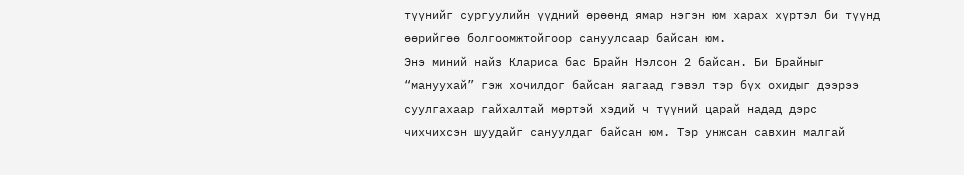түүнийг сургуулийн үүдний өрөөнд ямар нэгэн юм харах хүртэл би түүнд өөрийгөө болгоомжтойгоор сануулсаар байсан юм.
Энэ миний найз Клариса бас Брайн Нэлсон 2 байсан. Би Брайныг “мануухай” гэж хочилдог байсан яагаад гэвэл тэр бүх охидыг дээрээ суулгахаар гайхалтай мөртэй хэдий ч түүний царай надад дэрс чихчихсэн шуудайг сануулдаг байсан юм. Тэр унжсан савхин малгай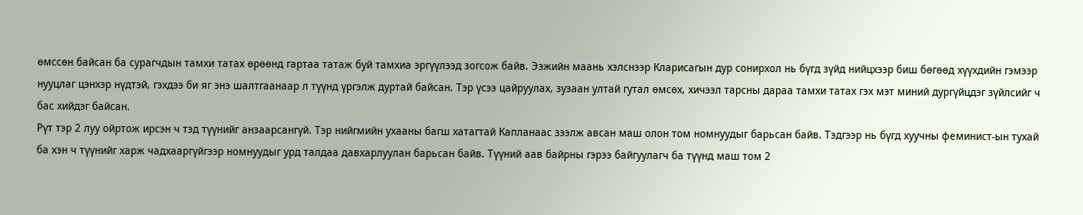өмссөн байсан ба сурагчдын тамхи татах өрөөнд гартаа татаж буй тамхиа эргүүлээд зогсож байв. Ээжийн маань хэлснээр Кларисагын дур сонирхол нь бүгд зүйд нийцхээр биш бөгөөд хүүхдийн гэмээр нууцлаг цэнхэр нүдтэй, гэхдээ би яг энэ шалтгаанаар л түүнд үргэлж дуртай байсан. Тэр үсээ цайруулах, зузаан ултай гутал өмсөх, хичээл тарсны дараа тамхи татах гэх мэт миний дургүйцдэг зүйлсийг ч бас хийдэг байсан.
Рүт тэр 2 луу ойртож ирсэн ч тэд түүнийг анзаарсангүй. Тэр нийгмийн ухааны багш хатагтай Капланаас зээлж авсан маш олон том номнуудыг барьсан байв. Тэдгээр нь бүгд хуучны феминист-ын тухай ба хэн ч түүнийг харж чадхааргүйгээр номнуудыг урд талдаа давхарлуулан барьсан байв. Түүний аав байрны гэрээ байгуулагч ба түүнд маш том 2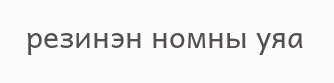резинэн номны уяа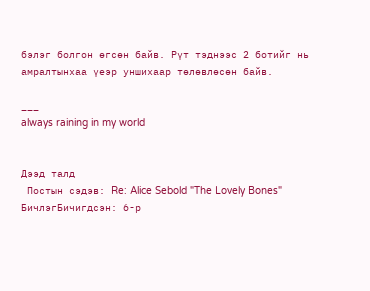бэлэг болгон өгсөн байв. Рүт тэднээс 2 ботийг нь амралтынхаа үеэр уншихаар төлөвлөсөн байв.

___
always raining in my world


Дээд талд
 Постын сэдэв: Re: Alice Sebold "The Lovely Bones"
БичлэгБичигдсэн: 6-р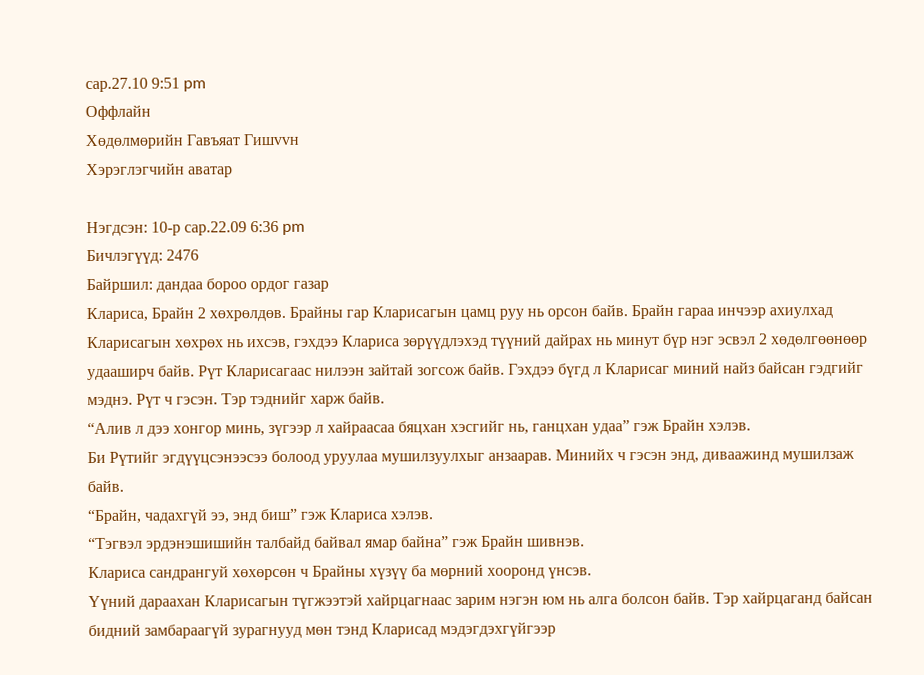сар.27.10 9:51 pm
Оффлайн
Хөдөлмөрийн Гавъяат Гишvvн
Хэрэглэгчийн аватар

Нэгдсэн: 10-р сар.22.09 6:36 pm
Бичлэгүүд: 2476
Байршил: дандаа бороо ордог газар
Клариса, Брайн 2 хөхрөлдөв. Брайны гар Кларисагын цамц руу нь орсон байв. Брайн гараа инчээр ахиулхад Кларисагын хөхрөх нь ихсэв, гэхдээ Клариса зөрүүдлэхэд түүний дайрах нь минут бүр нэг эсвэл 2 хөдөлгөөнөөр удааширч байв. Рүт Кларисагаас нилээн зайтай зогсож байв. Гэхдээ бүгд л Кларисаг миний найз байсан гэдгийг мэднэ. Рүт ч гэсэн. Тэр тэднийг харж байв.
“Алив л дээ хонгор минь, зүгээр л хайраасаа бяцхан хэсгийг нь, ганцхан удаа” гэж Брайн хэлэв.
Би Рүтийг эгдүүцсэнээсээ болоод уруулаа мушилзуулхыг анзаарав. Минийх ч гэсэн энд, диваажинд мушилзаж байв.
“Брайн, чадахгүй ээ, энд биш” гэж Клариса хэлэв.
“Тэгвэл эрдэнэшишийн талбайд байвал ямар байна” гэж Брайн шивнэв.
Клариса сандрангуй хөхөрсөн ч Брайны хүзүү ба мөрний хооронд үнсэв.
Үүний дараахан Кларисагын түгжээтэй хайрцагнаас зарим нэгэн юм нь алга болсон байв. Тэр хайрцаганд байсан бидний замбараагүй зурагнууд мөн тэнд Кларисад мэдэгдэхгүйгээр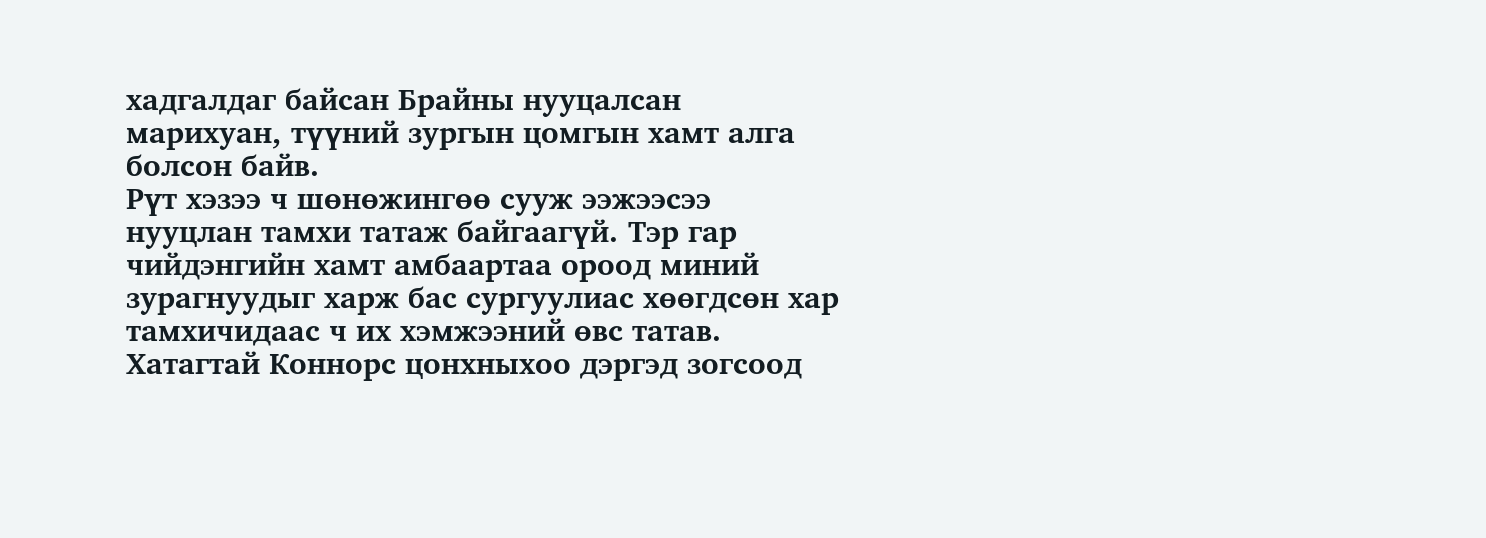хадгалдаг байсан Брайны нууцалсан марихуан, түүний зургын цомгын хамт алга болсон байв.
Рүт хэзээ ч шөнөжингөө сууж ээжээсээ нууцлан тамхи татаж байгаагүй. Тэр гар чийдэнгийн хамт амбаартаа ороод миний зурагнуудыг харж бас сургуулиас хөөгдсөн хар тамхичидаас ч их хэмжээний өвс татав.
Хатагтай Коннорс цонхныхоо дэргэд зогсоод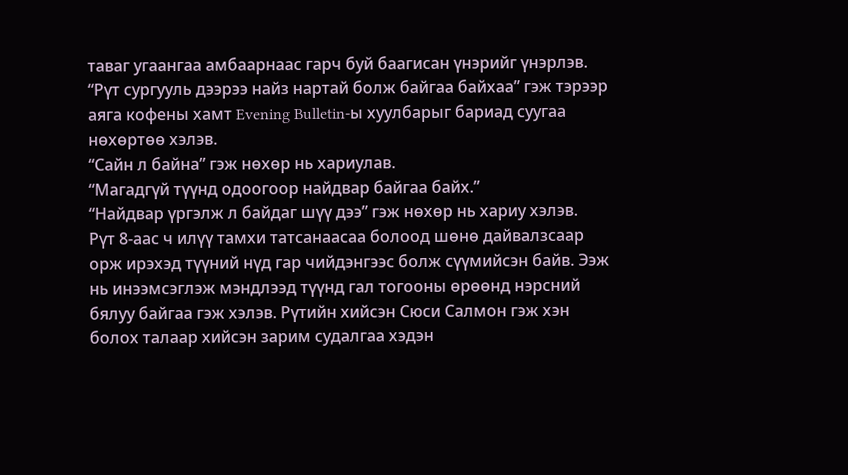таваг угаангаа амбаарнаас гарч буй баагисан үнэрийг үнэрлэв.
“Рүт сургууль дээрээ найз нартай болж байгаа байхаа” гэж тэрээр аяга кофены хамт Evening Bulletin-ы хуулбарыг бариад суугаа нөхөртөө хэлэв.
“Сайн л байна” гэж нөхөр нь хариулав.
“Магадгүй түүнд одоогоор найдвар байгаа байх.”
“Найдвар үргэлж л байдаг шүү дээ” гэж нөхөр нь хариу хэлэв.
Рүт 8-аас ч илүү тамхи татсанаасаа болоод шөнө дайвалзсаар орж ирэхэд түүний нүд гар чийдэнгээс болж сүүмийсэн байв. Ээж нь инээмсэглэж мэндлээд түүнд гал тогооны өрөөнд нэрсний бялуу байгаа гэж хэлэв. Рүтийн хийсэн Сюси Салмон гэж хэн болох талаар хийсэн зарим судалгаа хэдэн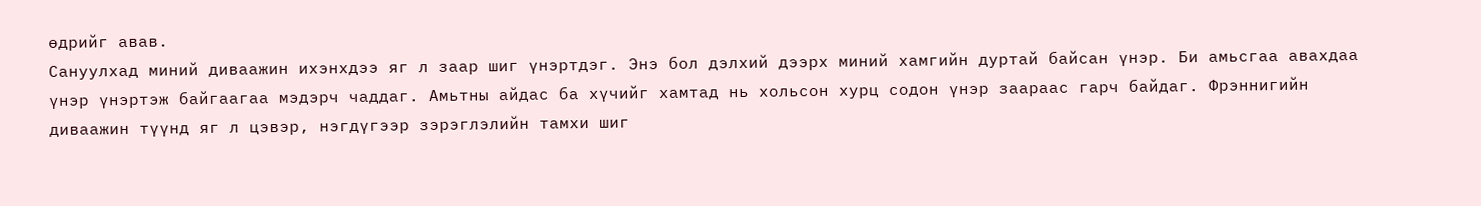өдрийг авав.
Сануулхад миний диваажин ихэнхдээ яг л заар шиг үнэртдэг. Энэ бол дэлхий дээрх миний хамгийн дуртай байсан үнэр. Би амьсгаа авахдаа үнэр үнэртэж байгаагаа мэдэрч чаддаг. Амьтны айдас ба хүчийг хамтад нь хольсон хурц содон үнэр заараас гарч байдаг. Фрэннигийн диваажин түүнд яг л цэвэр, нэгдүгээр зэрэглэлийн тамхи шиг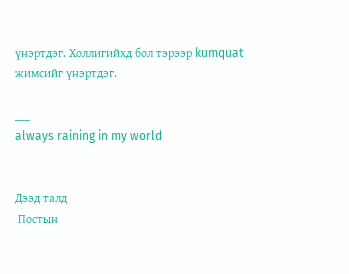үнэртдэг. Холлигийхд бол тэрээр kumquat жимсийг үнэртдэг.

___
always raining in my world


Дээд талд
 Постын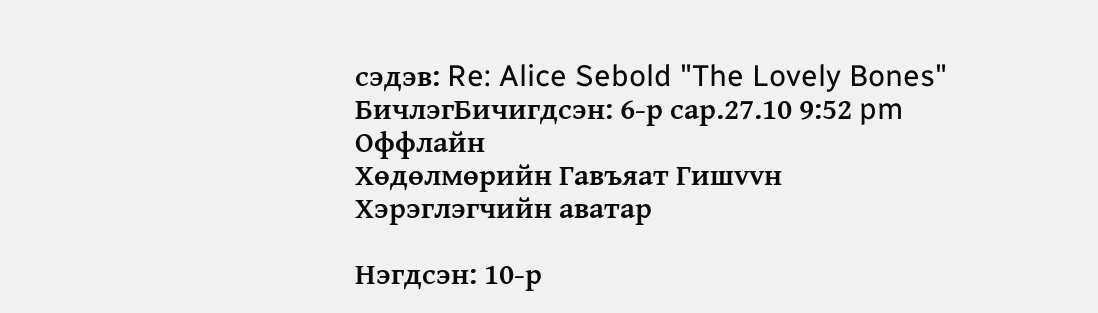сэдэв: Re: Alice Sebold "The Lovely Bones"
БичлэгБичигдсэн: 6-р сар.27.10 9:52 pm
Оффлайн
Хөдөлмөрийн Гавъяат Гишvvн
Хэрэглэгчийн аватар

Нэгдсэн: 10-р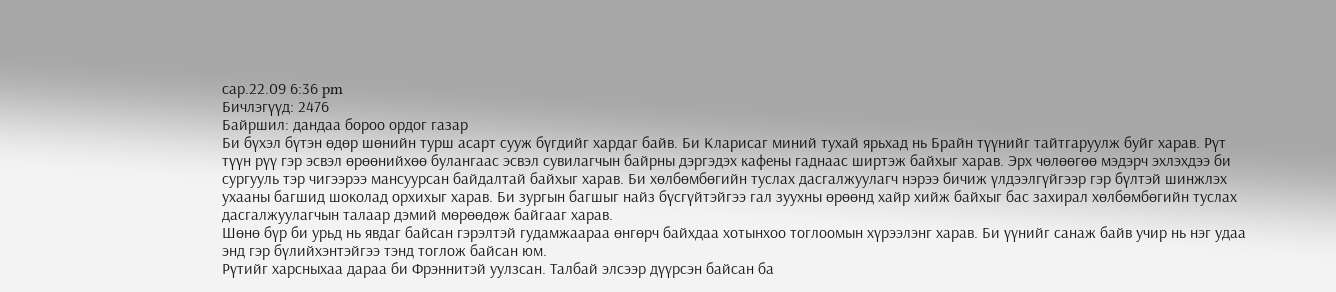сар.22.09 6:36 pm
Бичлэгүүд: 2476
Байршил: дандаа бороо ордог газар
Би бүхэл бүтэн өдөр шөнийн турш асарт сууж бүгдийг хардаг байв. Би Кларисаг миний тухай ярьхад нь Брайн түүнийг тайтгаруулж буйг харав. Рүт түүн рүү гэр эсвэл өрөөнийхөө булангаас эсвэл сувилагчын байрны дэргэдэх кафены гаднаас ширтэж байхыг харав. Эрх чөлөөгөө мэдэрч эхлэхдээ би сургууль тэр чигээрээ мансуурсан байдалтай байхыг харав. Би хөлбөмбөгийн туслах дасгалжуулагч нэрээ бичиж үлдээлгүйгээр гэр бүлтэй шинжлэх ухааны багшид шоколад орхихыг харав. Би зургын багшыг найз бүсгүйтэйгээ гал зуухны өрөөнд хайр хийж байхыг бас захирал хөлбөмбөгийн туслах дасгалжуулагчын талаар дэмий мөрөөдөж байгааг харав.
Шөнө бүр би урьд нь явдаг байсан гэрэлтэй гудамжаараа өнгөрч байхдаа хотынхоо тоглоомын хүрээлэнг харав. Би үүнийг санаж байв учир нь нэг удаа энд гэр бүлийхэнтэйгээ тэнд тоглож байсан юм.
Рүтийг харсныхаа дараа би Фрэннитэй уулзсан. Талбай элсээр дүүрсэн байсан ба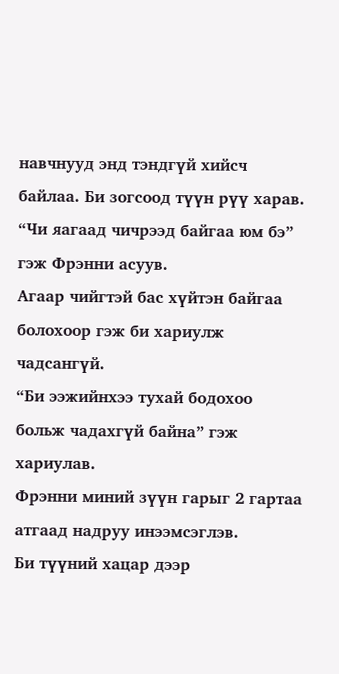навчнууд энд тэндгүй хийсч байлаа. Би зогсоод түүн рүү харав.
“Чи яагаад чичрээд байгаа юм бэ” гэж Фрэнни асуув.
Агаар чийгтэй бас хүйтэн байгаа болохоор гэж би хариулж чадсангүй.
“Би ээжийнхээ тухай бодохоо больж чадахгүй байна” гэж хариулав.
Фрэнни миний зүүн гарыг 2 гартаа атгаад надруу инээмсэглэв.
Би түүний хацар дээр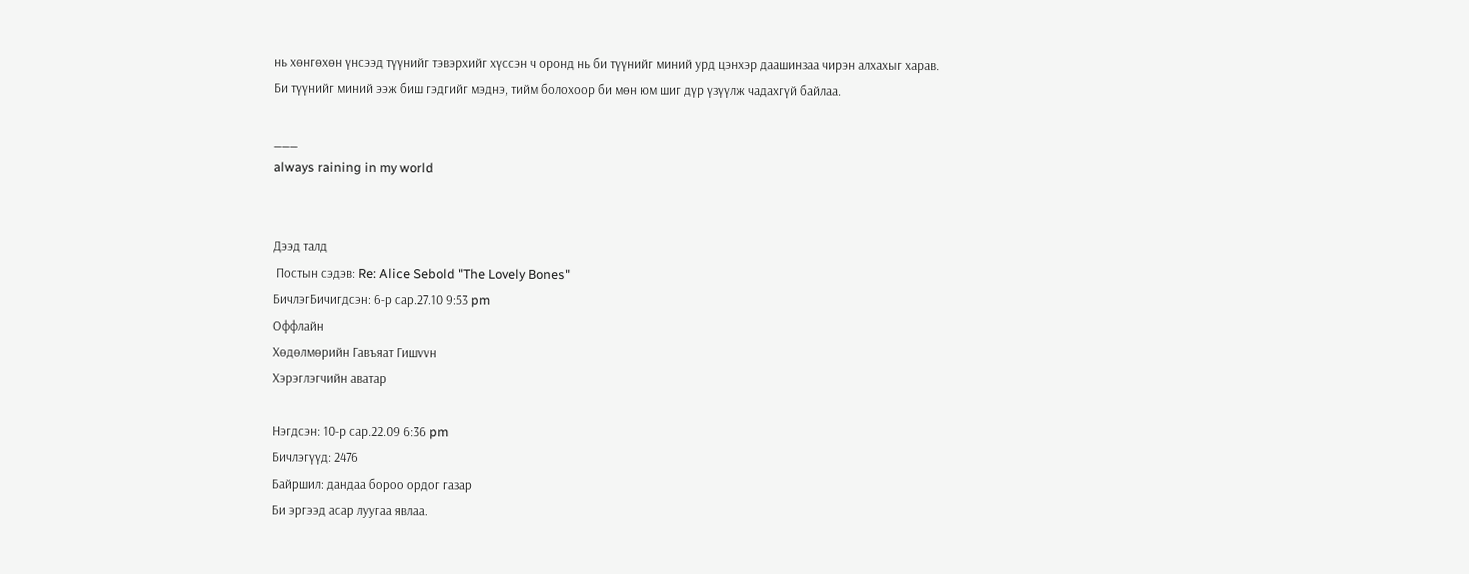нь хөнгөхөн үнсээд түүнийг тэвэрхийг хүссэн ч оронд нь би түүнийг миний урд цэнхэр даашинзаа чирэн алхахыг харав. Би түүнийг миний ээж биш гэдгийг мэднэ, тийм болохоор би мөн юм шиг дүр үзүүлж чадахгүй байлаа.

___
always raining in my world


Дээд талд
 Постын сэдэв: Re: Alice Sebold "The Lovely Bones"
БичлэгБичигдсэн: 6-р сар.27.10 9:53 pm
Оффлайн
Хөдөлмөрийн Гавъяат Гишvvн
Хэрэглэгчийн аватар

Нэгдсэн: 10-р сар.22.09 6:36 pm
Бичлэгүүд: 2476
Байршил: дандаа бороо ордог газар
Би эргээд асар луугаа явлаа.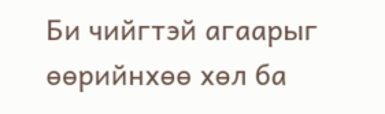Би чийгтэй агаарыг өөрийнхөө хөл ба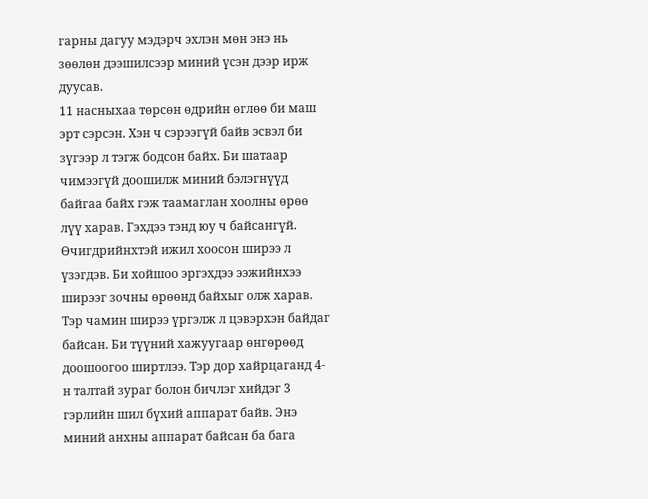гарны дагуу мэдэрч эхлэн мөн энэ нь зөөлөн дээшилсээр миний үсэн дээр ирж дуусав.
11 насныхаа төрсөн өдрийн өглөө би маш эрт сэрсэн. Хэн ч сэрээгүй байв эсвэл би зүгээр л тэгж бодсон байх. Би шатаар чимээгүй доошилж миний бэлэгнүүд байгаа байх гэж таамаглан хоолны өрөө лүү харав. Гэхдээ тэнд юу ч байсангүй. Өчигдрийнхтэй ижил хоосон ширээ л үзэгдэв. Би хойшоо эргэхдээ ээжийнхээ ширээг зочны өрөөнд байхыг олж харав. Тэр чамин ширээ үргэлж л цэвэрхэн байдаг байсан. Би түүний хажуугаар өнгөрөөд доошоогоо ширтлээ. Тэр дор хайрцаганд 4-н талтай зураг болон бичлэг хийдэг 3 гэрлийн шил бүхий аппарат байв. Энэ миний анхны аппарат байсан ба бага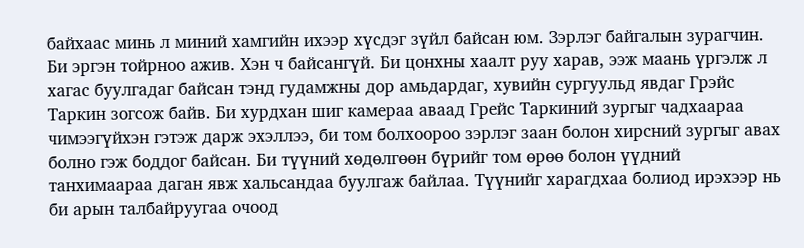байхаас минь л миний хамгийн ихээр хүсдэг зүйл байсан юм. Зэрлэг байгалын зурагчин.
Би эргэн тойрноо ажив. Хэн ч байсангүй. Би цонхны хаалт руу харав, ээж маань үргэлж л хагас буулгадаг байсан тэнд гудамжны дор амьдардаг, хувийн сургуульд явдаг Грэйс Таркин зогсож байв. Би хурдхан шиг камераа аваад Грейс Таркиний зургыг чадхаараа чимээгүйхэн гэтэж дарж эхэллээ, би том болхоороо зэрлэг заан болон хирсний зургыг авах болно гэж боддог байсан. Би түүний хөдөлгөөн бүрийг том өрөө болон үүдний танхимаараа даган явж хальсандаа буулгаж байлаа. Түүнийг харагдхаа болиод ирэхээр нь би арын талбайруугаа очоод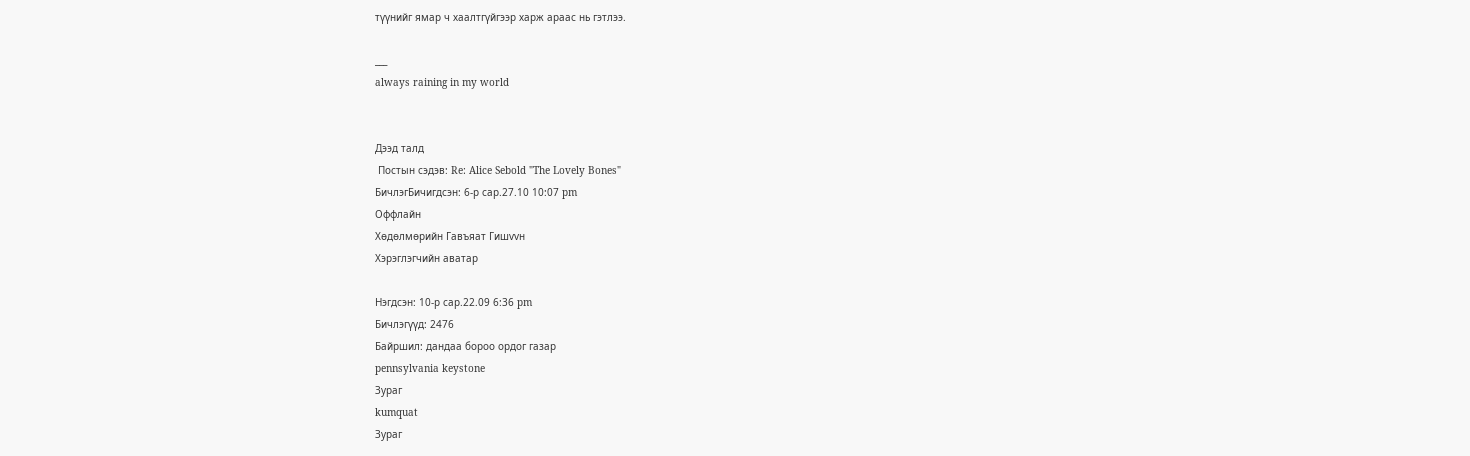түүнийг ямар ч хаалтгүйгээр харж араас нь гэтлээ.

___
always raining in my world


Дээд талд
 Постын сэдэв: Re: Alice Sebold "The Lovely Bones"
БичлэгБичигдсэн: 6-р сар.27.10 10:07 pm
Оффлайн
Хөдөлмөрийн Гавъяат Гишvvн
Хэрэглэгчийн аватар

Нэгдсэн: 10-р сар.22.09 6:36 pm
Бичлэгүүд: 2476
Байршил: дандаа бороо ордог газар
pennsylvania keystone
Зураг
kumquat
Зураг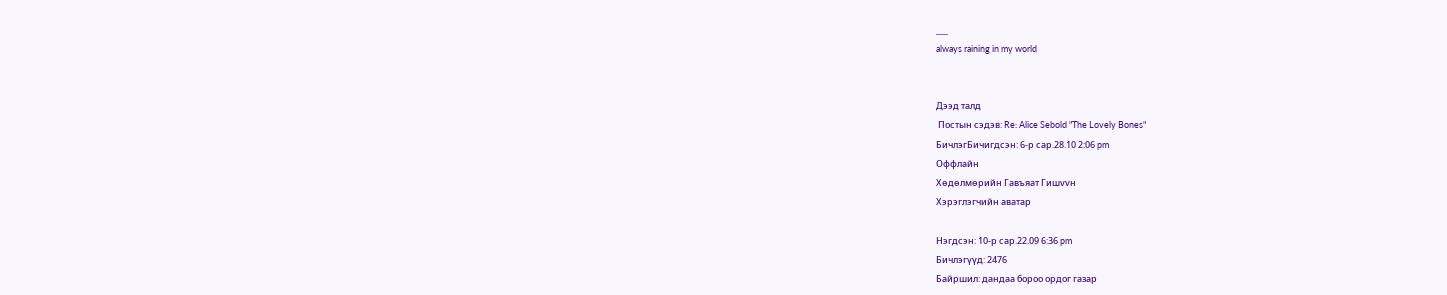___
always raining in my world


Дээд талд
 Постын сэдэв: Re: Alice Sebold "The Lovely Bones"
БичлэгБичигдсэн: 6-р сар.28.10 2:06 pm
Оффлайн
Хөдөлмөрийн Гавъяат Гишvvн
Хэрэглэгчийн аватар

Нэгдсэн: 10-р сар.22.09 6:36 pm
Бичлэгүүд: 2476
Байршил: дандаа бороо ордог газар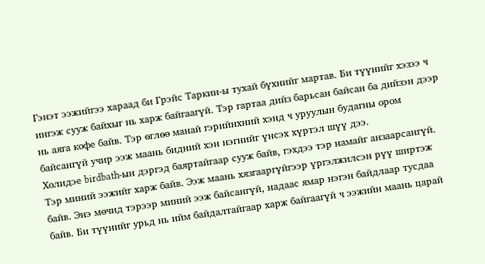Гэнэт ээжийгээ хараад би Грэйс Таркин-ы тухай бүхнийг мартав. Би түүнийг хэзээ ч ингэж сууж байхыг нь харж байгаагүй. Тэр гартаа дийз барьсан байсан ба дийзэн дээр нь аяга кофе байв. Тэр өглөө манай гэрийнхний хэнд ч уруулын будагны ором байсангүй учир ээж маань бидний хэн нэгнийг үнсэх хүртэл шүү дээ.
Холидэе birdbath-ын дэргэд баяртайгаар сууж байв, гэхдээ тэр намайг анзаарсангүй. Тэр миний ээжийг харж байв. Ээж маань хязгааргүйгээр үргэлжилсэн рүү ширтэж байв. Энэ мөчид тэрээр миний ээж байсангүй, надаас ямар нэгэн байдлаар тусдаа байв. Би түүнийг урьд нь ийм байдалтайгаар харж байгаагүй ч ээжийн маань царай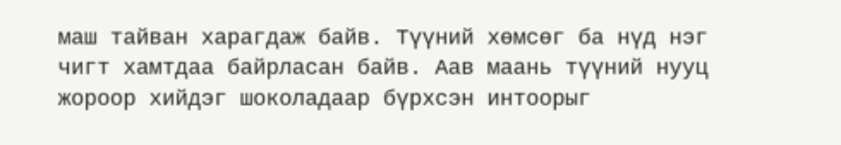маш тайван харагдаж байв. Түүний хөмсөг ба нүд нэг чигт хамтдаа байрласан байв. Аав маань түүний нууц жороор хийдэг шоколадаар бүрхсэн интоорыг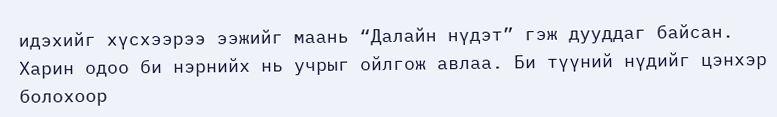идэхийг хүсхээрээ ээжийг маань “Далайн нүдэт” гэж дууддаг байсан. Харин одоо би нэрнийх нь учрыг ойлгож авлаа. Би түүний нүдийг цэнхэр болохоор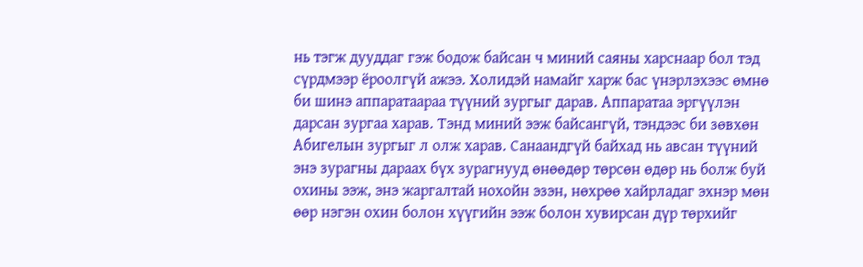нь тэгж дууддаг гэж бодож байсан ч миний саяны харснаар бол тэд сүрдмээр ёроолгүй ажээ. Холидэй намайг харж бас үнэрлэхээс өмнө би шинэ аппаратаараа түүний зургыг дарав. Аппаратаа эргүүлэн дарсан зургаа харав. Тэнд миний ээж байсангүй, тэндээс би зөвхөн Абигелын зургыг л олж харав. Санаандгүй байхад нь авсан түүний энэ зурагны дараах бүх зурагнууд өнөөдөр төрсөн өдөр нь болж буй охины ээж, энэ жаргалтай нохойн эзэн, нөхрөө хайрладаг эхнэр мөн өөр нэгэн охин болон хүүгийн ээж болон хувирсан дүр төрхийг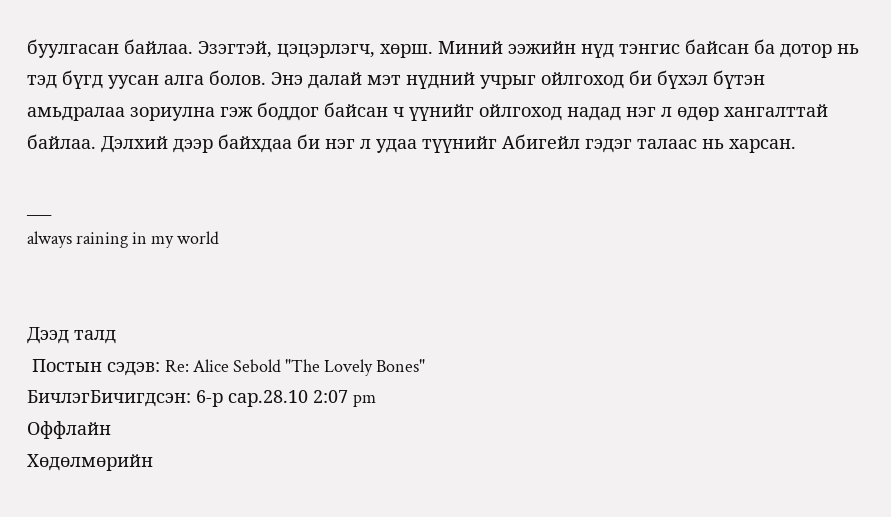буулгасан байлаа. Эзэгтэй, цэцэрлэгч, хөрш. Миний ээжийн нүд тэнгис байсан ба дотор нь тэд бүгд уусан алга болов. Энэ далай мэт нүдний учрыг ойлгоход би бүхэл бүтэн амьдралаа зориулна гэж боддог байсан ч үүнийг ойлгоход надад нэг л өдөр хангалттай байлаа. Дэлхий дээр байхдаа би нэг л удаа түүнийг Абигейл гэдэг талаас нь харсан.

___
always raining in my world


Дээд талд
 Постын сэдэв: Re: Alice Sebold "The Lovely Bones"
БичлэгБичигдсэн: 6-р сар.28.10 2:07 pm
Оффлайн
Хөдөлмөрийн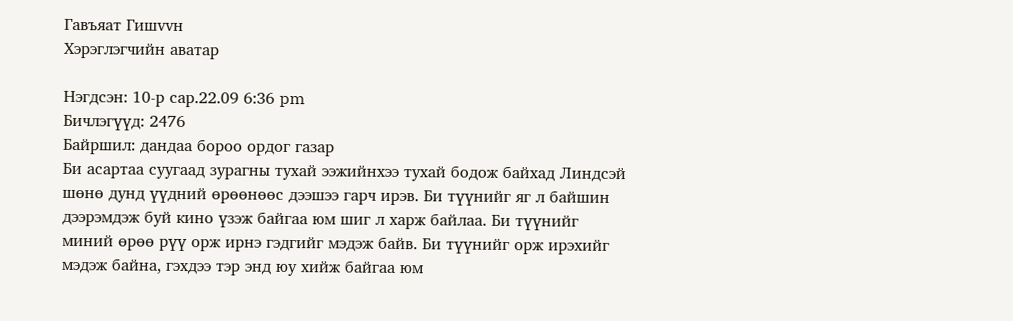Гавъяат Гишvvн
Хэрэглэгчийн аватар

Нэгдсэн: 10-р сар.22.09 6:36 pm
Бичлэгүүд: 2476
Байршил: дандаа бороо ордог газар
Би асартаа суугаад зурагны тухай ээжийнхээ тухай бодож байхад Линдсэй шөнө дунд үүдний өрөөнөөс дээшээ гарч ирэв. Би түүнийг яг л байшин дээрэмдэж буй кино үзэж байгаа юм шиг л харж байлаа. Би түүнийг миний өрөө рүү орж ирнэ гэдгийг мэдэж байв. Би түүнийг орж ирэхийг мэдэж байна, гэхдээ тэр энд юу хийж байгаа юм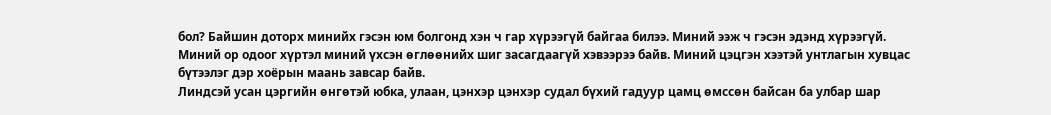бол? Байшин доторх минийх гэсэн юм болгонд хэн ч гар хүрээгүй байгаа билээ. Миний ээж ч гэсэн эдэнд хүрээгүй. Миний ор одоог хүртэл миний үхсэн өглөөнийх шиг засагдаагүй хэвээрээ байв. Миний цэцгэн хээтэй унтлагын хувцас бүтээлэг дэр хоёрын маань завсар байв.
Линдсэй усан цэргийн өнгөтэй юбка, улаан, цэнхэр цэнхэр судал бүхий гадуур цамц өмссөн байсан ба улбар шар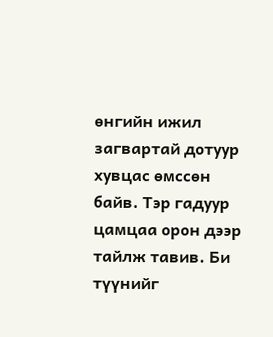өнгийн ижил загвартай дотуур хувцас өмссөн байв. Тэр гадуур цамцаа орон дээр тайлж тавив. Би түүнийг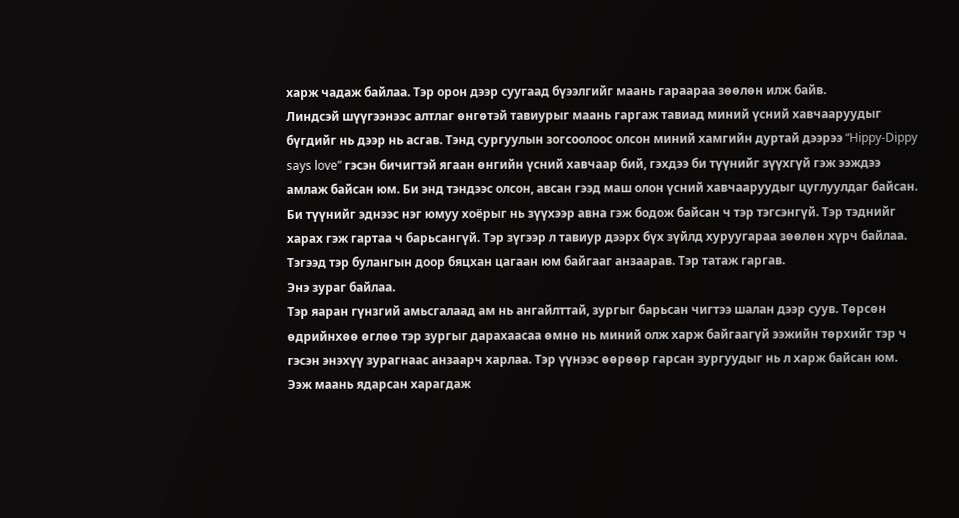харж чадаж байлаа. Тэр орон дээр суугаад бүээлгийг маань гараараа зөөлөн илж байв.
Линдсэй шүүгээнээс алтлаг өнгөтэй тавиурыг маань гаргаж тавиад миний үсний хавчааруудыг бүгдийг нь дээр нь асгав. Тэнд сургуулын зогсоолоос олсон миний хамгийн дуртай дээрээ “Hippy-Dippy says love” гэсэн бичигтэй ягаан өнгийн үсний хавчаар бий, гэхдээ би түүнийг зүүхгүй гэж ээждээ амлаж байсан юм. Би энд тэндээс олсон, авсан гээд маш олон үсний хавчааруудыг цуглуулдаг байсан. Би түүнийг эднээс нэг юмуу хоёрыг нь зүүхээр авна гэж бодож байсан ч тэр тэгсэнгүй. Тэр тэднийг харах гэж гартаа ч барьсангүй. Тэр зүгээр л тавиур дээрх бүх зүйлд хуруугараа зөөлөн хүрч байлаа. Тэгээд тэр булангын доор бяцхан цагаан юм байгааг анзаарав. Тэр татаж гаргав.
Энэ зураг байлаа.
Тэр яаран гүнзгий амьсгалаад ам нь ангайлттай, зургыг барьсан чигтээ шалан дээр суув. Төрсөн өдрийнхөө өглөө тэр зургыг дарахаасаа өмнө нь миний олж харж байгаагүй ээжийн төрхийг тэр ч гэсэн энэхүү зурагнаас анзаарч харлаа. Тэр үүнээс өөрөөр гарсан зургуудыг нь л харж байсан юм. Ээж маань ядарсан харагдаж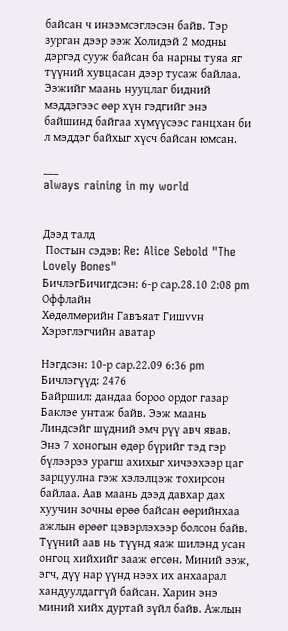байсан ч инээмсэглэсэн байв. Тэр зурган дээр ээж Холидэй 2 модны дэргэд сууж байсан ба нарны туяа яг түүний хувцасан дээр тусаж байлаа. Ээжийг маань нууцлаг бидний мэддэгээс өөр хүн гэдгийг энэ байшинд байгаа хүмүүсээс ганцхан би л мэддэг байхыг хүсч байсан юмсан.

___
always raining in my world


Дээд талд
 Постын сэдэв: Re: Alice Sebold "The Lovely Bones"
БичлэгБичигдсэн: 6-р сар.28.10 2:08 pm
Оффлайн
Хөдөлмөрийн Гавъяат Гишvvн
Хэрэглэгчийн аватар

Нэгдсэн: 10-р сар.22.09 6:36 pm
Бичлэгүүд: 2476
Байршил: дандаа бороо ордог газар
Баклэе унтаж байв. Ээж маань Линдсэйг шүдний эмч рүү авч явав. Энэ 7 хоногын өдөр бүрийг тэд гэр бүлээрээ урагш ахихыг хичээхээр цаг зарцуулна гэж хэлэлцэж тохирсон байлаа. Аав маань дээд давхар дах хуучин зочны өрөө байсан өөрийнхаа ажлын өрөөг цэвэрлэхээр болсон байв.
Түүний аав нь түүнд яаж шилэнд усан онгоц хийхийг зааж өгсөн. Миний ээж, эгч, дүү нар үүнд нээх их анхаарал хандуулдаггүй байсан. Харин энэ миний хийх дуртай зүйл байв. Ажлын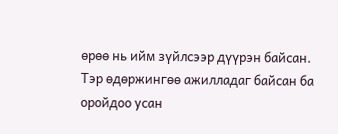өрөө нь ийм зүйлсээр дүүрэн байсан.
Тэр өдөржингөө ажилладаг байсан ба оройдоо усан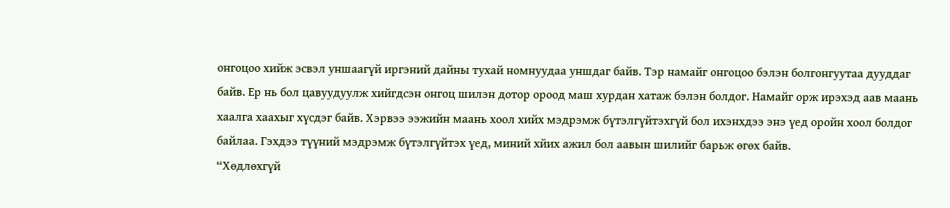онгоцоо хийж эсвэл уншаагүй иргэний дайны тухай номнуудаа уншдаг байв. Тэр намайг онгоцоо бэлэн болгонгуутаа дууддаг байв. Ер нь бол цавуудуулж хийгдсэн онгоц шилэн дотор ороод маш хурдан хатаж бэлэн болдог. Намайг орж ирэхэд аав маань хаалга хаахыг хүсдэг байв. Хэрвээ ээжийн маань хоол хийх мэдрэмж бүтэлгүйтэхгүй бол ихэнхдээ энэ үед оройн хоол болдог байлаа. Гэхдээ түүний мэдрэмж бүтэлгүйтэх үед, миний хйих ажил бол аавын шилийг барьж өгөх байв.
“Хөдлөхгүй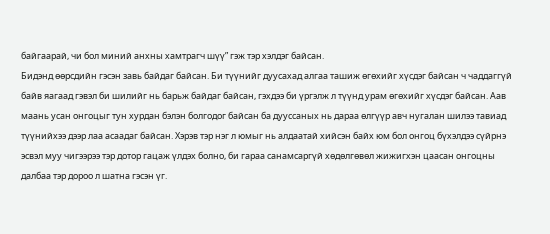байгаарай, чи бол миний анхны хамтрагч шүү” гэж тэр хэлдэг байсан.
Бидэнд өөрсдийн гэсэн завь байдаг байсан. Би түүнийг дуусахад алгаа ташиж өгөхийг хүсдэг байсан ч чаддаггүй байв яагаад гэвэл би шилийг нь барьж байдаг байсан, гэхдээ би үргэлж л түүнд урам өгөхийг хүсдэг байсан. Аав маань усан онгоцыг тун хурдан бэлэн болгодог байсан ба дууссаных нь дараа өлгүүр авч нугалан шилээ тавиад түүнийхээ дээр лаа асаадаг байсан. Хэрэв тэр нэг л юмыг нь алдаатай хийсэн байх юм бол онгоц бүхэлдээ сүйрнэ эсвэл муу чигээрээ тэр дотор гацаж үлдэх болно, би гараа санамсаргүй хөдөлгөвөл жижигхэн цаасан онгоцны далбаа тэр дороо л шатна гэсэн үг.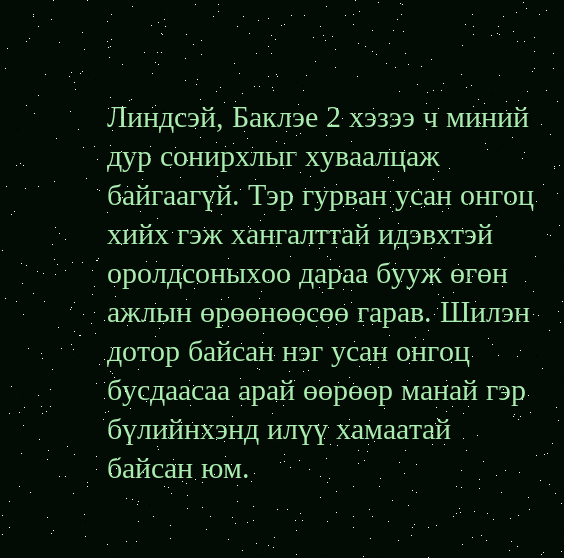Линдсэй, Баклэе 2 хэзээ ч миний дур сонирхлыг хуваалцаж байгаагүй. Тэр гурван усан онгоц хийх гэж хангалттай идэвхтэй оролдсоныхоо дараа бууж өгөн ажлын өрөөнөөсөө гарав. Шилэн дотор байсан нэг усан онгоц бусдаасаа арай өөрөөр манай гэр бүлийнхэнд илүү хамаатай байсан юм.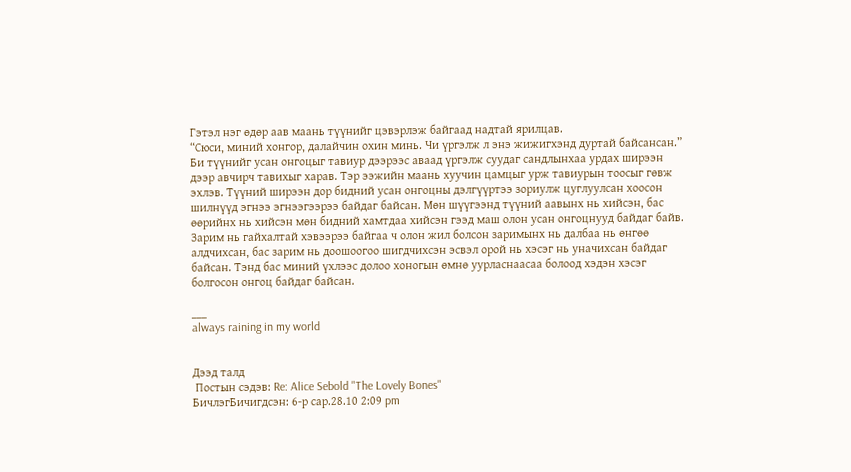Гэтэл нэг өдөр аав маань түүнийг цэвэрлэж байгаад надтай ярилцав.
“Сюси, миний хонгор, далайчин охин минь. Чи үргэлж л энэ жижигхэнд дуртай байсансан.”
Би түүнийг усан онгоцыг тавиур дээрээс аваад үргэлж суудаг сандлынхаа урдах ширээн дээр авчирч тавихыг харав. Тэр ээжийн маань хуучин цамцыг урж тавиурын тоосыг гөвж эхлэв. Түүний ширээн дор бидний усан онгоцны дэлгүүртээ зориулж цуглуулсан хоосон шилнүүд эгнээ эгнээгээрээ байдаг байсан. Мөн шүүгээнд түүний аавынх нь хийсэн, бас өөрийнх нь хийсэн мөн бидний хамтдаа хийсэн гээд маш олон усан онгоцнууд байдаг байв. Зарим нь гайхалтай хэвээрээ байгаа ч олон жил болсон заримынх нь далбаа нь өнгөө алдчихсан, бас зарим нь доошоогоо шигдчихсэн эсвэл орой нь хэсэг нь уначихсан байдаг байсан. Тэнд бас миний үхлээс долоо хоногын өмнө уурласнаасаа болоод хэдэн хэсэг болгосон онгоц байдаг байсан.

___
always raining in my world


Дээд талд
 Постын сэдэв: Re: Alice Sebold "The Lovely Bones"
БичлэгБичигдсэн: 6-р сар.28.10 2:09 pm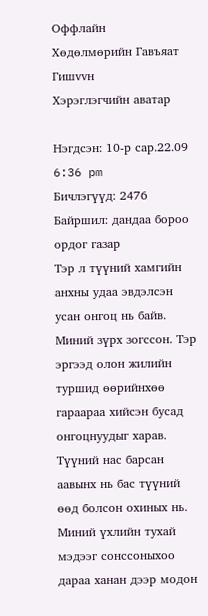Оффлайн
Хөдөлмөрийн Гавъяат Гишvvн
Хэрэглэгчийн аватар

Нэгдсэн: 10-р сар.22.09 6:36 pm
Бичлэгүүд: 2476
Байршил: дандаа бороо ордог газар
Тэр л түүний хамгийн анхны удаа эвдэлсэн усан онгоц нь байв.
Миний зүрх зогссон. Тэр эргээд олон жилийн туршид өөрийнхөө гараараа хийсэн бусад онгоцнуудыг харав. Түүний нас барсан аавынх нь бас түүний өөд болсон охиных нь. Миний үхлийн тухай мэдээг сонссоныхоо дараа ханан дээр модон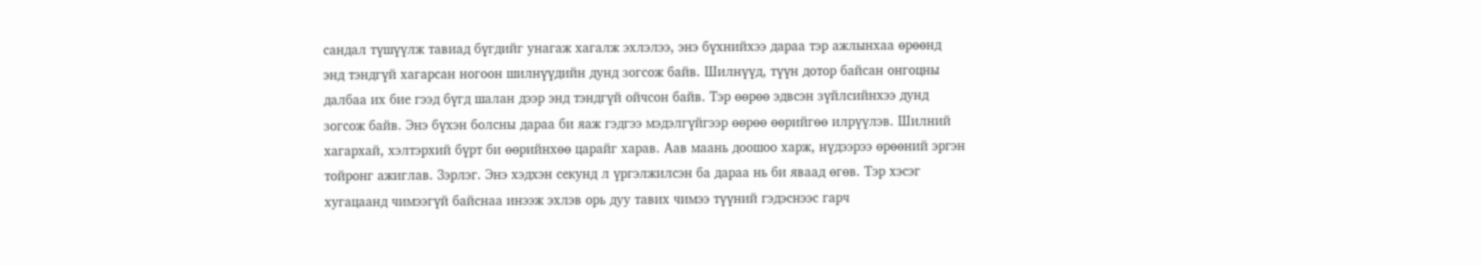сандал түшүүлж тавиад бүгдийг унагаж хагалж эхлэлээ, энэ бүхнийхээ дараа тэр ажлынхаа өрөөнд энд тэндгүй хагарсан ногоон шилнүүдийн дунд зогсож байв. Шилнүүд, түүн дотор байсан онгоцны далбаа их бие гээд бүгд шалан дээр энд тэндгүй ойчсон байв. Тэр өөрөө эдвсэн зүйлсийнхээ дунд зогсож байв. Энэ бүхэн болсны дараа би яаж гэдгээ мэдэлгүйгээр өөрөө өөрийгөө илрүүлэв. Шилний хагархай, хэлтэрхий бүрт би өөрийнхөө царайг харав. Аав маань доошоо харж, нүдээрээ өрөөний эргэн тойронг ажиглав. Зэрлэг. Энэ хэдхэн секунд л үргэлжилсэн ба дараа нь би яваад өгөв. Тэр хэсэг хугацаанд чимээгүй байснаа инээж эхлэв орь дуу тавих чимээ түүний гэдэснээс гарч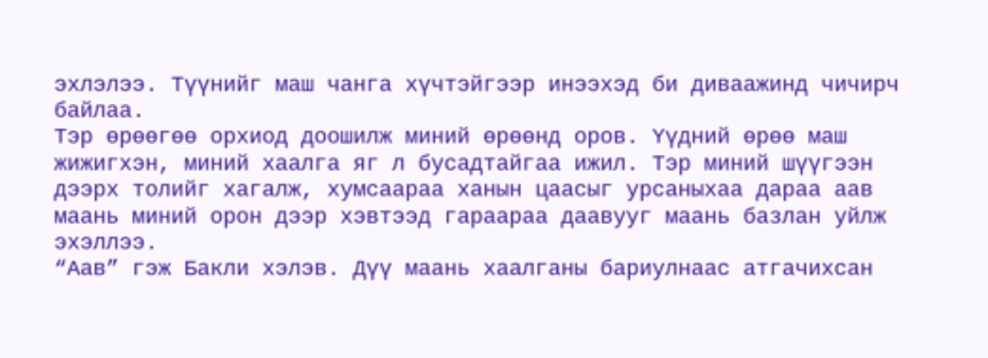эхлэлээ. Түүнийг маш чанга хүчтэйгээр инээхэд би диваажинд чичирч байлаа.
Тэр өрөөгөө орхиод доошилж миний өрөөнд оров. Үүдний өрөө маш жижигхэн, миний хаалга яг л бусадтайгаа ижил. Тэр миний шүүгээн дээрх толийг хагалж, хумсаараа ханын цаасыг урсаныхаа дараа аав маань миний орон дээр хэвтээд гараараа даавууг маань базлан уйлж эхэллээ.
“Аав” гэж Бакли хэлэв. Дүү маань хаалганы бариулнаас атгачихсан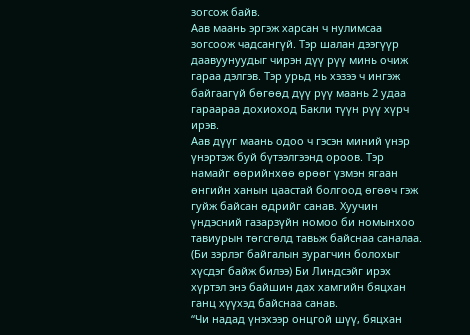зогсож байв.
Аав маань эргэж харсан ч нулимсаа зогсоож чадсангүй. Тэр шалан дээгүүр даавуунуудыг чирэн дүү рүү минь очиж гараа дэлгэв. Тэр урьд нь хэзээ ч ингэж байгаагүй бөгөөд дүү рүү маань 2 удаа гараараа дохиоход Бакли түүн рүү хүрч ирэв.
Аав дүүг маань одоо ч гэсэн миний үнэр үнэртэж буй бүтээлгээнд ороов. Тэр намайг өөрийнхөө өрөөг үзмэн ягаан өнгийн ханын цаастай болгоод өгөөч гэж гуйж байсан өдрийг санав. Хуучин үндэсний газарзүйн номоо би номынхоо тавиурын төгсгөлд тавьж байснаа саналаа. (Би зэрлэг байгалын зурагчин болохыг хүсдэг байж билээ) Би Линдсэйг ирэх хүртэл энэ байшин дах хамгийн бяцхан ганц хүүхэд байснаа санав.
“Чи надад үнэхээр онцгой шүү, бяцхан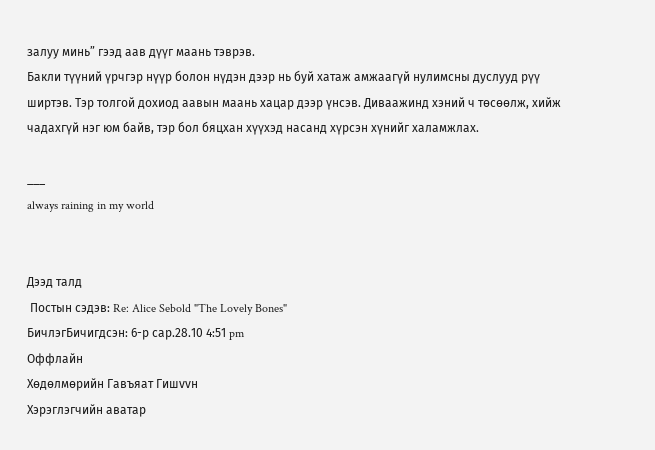залуу минь” гээд аав дүүг маань тэврэв.
Бакли түүний үрчгэр нүүр болон нүдэн дээр нь буй хатаж амжаагүй нулимсны дуслууд рүү ширтэв. Тэр толгой дохиод аавын маань хацар дээр үнсэв. Диваажинд хэний ч төсөөлж, хийж чадахгүй нэг юм байв, тэр бол бяцхан хүүхэд насанд хүрсэн хүнийг халамжлах.

___
always raining in my world


Дээд талд
 Постын сэдэв: Re: Alice Sebold "The Lovely Bones"
БичлэгБичигдсэн: 6-р сар.28.10 4:51 pm
Оффлайн
Хөдөлмөрийн Гавъяат Гишvvн
Хэрэглэгчийн аватар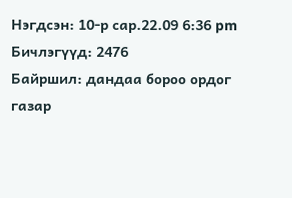Нэгдсэн: 10-р сар.22.09 6:36 pm
Бичлэгүүд: 2476
Байршил: дандаа бороо ордог газар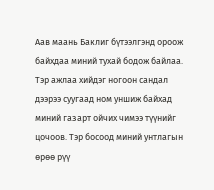Аав маань Баклиг бүтээлгэнд ороож байхдаа миний тухай бодож байлаа. Тэр ажлаа хийдэг ногоон сандал дээрээ суугаад ном уншиж байхад миний газарт ойчих чимээ түүнийг цочоов. Тэр босоод миний унтлагын өрөө рүү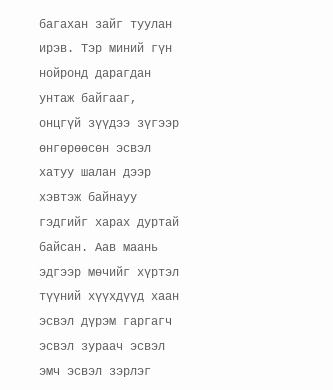багахан зайг туулан ирэв. Тэр миний гүн нойронд дарагдан унтаж байгааг, онцгүй зүүдээ зүгээр өнгөрөөсөн эсвэл хатуу шалан дээр хэвтэж байнауу гэдгийг харах дуртай байсан. Аав маань эдгээр мөчийг хүртэл түүний хүүхдүүд хаан эсвэл дүрэм гаргагч эсвэл зураач эсвэл эмч эсвэл зэрлэг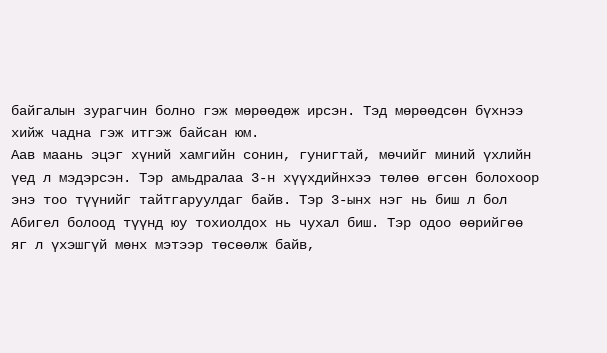байгалын зурагчин болно гэж мөрөөдөж ирсэн. Тэд мөрөөдсөн бүхнээ хийж чадна гэж итгэж байсан юм.
Аав маань эцэг хүний хамгийн сонин, гунигтай, мөчийг миний үхлийн үед л мэдэрсэн. Тэр амьдралаа 3-н хүүхдийнхээ төлөө өгсөн болохоор энэ тоо түүнийг тайтгаруулдаг байв. Тэр 3-ынх нэг нь биш л бол Абигел болоод түүнд юу тохиолдох нь чухал биш. Тэр одоо өөрийгөө яг л үхэшгүй мөнх мэтээр төсөөлж байв,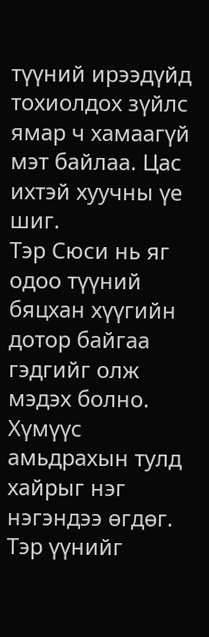түүний ирээдүйд тохиолдох зүйлс ямар ч хамаагүй мэт байлаа. Цас ихтэй хуучны үе шиг.
Тэр Сюси нь яг одоо түүний бяцхан хүүгийн дотор байгаа гэдгийг олж мэдэх болно. Хүмүүс амьдрахын тулд хайрыг нэг нэгэндээ өгдөг. Тэр үүнийг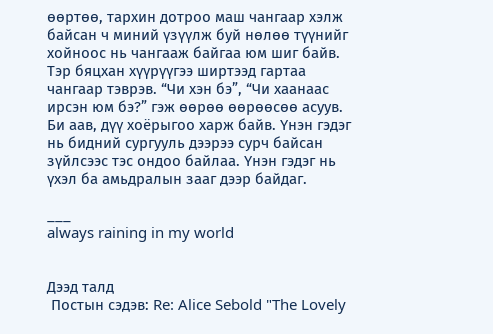өөртөө, тархин дотроо маш чангаар хэлж байсан ч миний үзүүлж буй нөлөө түүнийг хойноос нь чангааж байгаа юм шиг байв. Тэр бяцхан хүүрүүгээ ширтээд гартаа чангаар тэврэв. “Чи хэн бэ”, “Чи хаанаас ирсэн юм бэ?” гэж өөрөө өөрөөсөө асуув.
Би аав, дүү хоёрыгоо харж байв. Үнэн гэдэг нь бидний сургууль дээрээ сурч байсан зүйлсээс тэс ондоо байлаа. Үнэн гэдэг нь үхэл ба амьдралын зааг дээр байдаг.

___
always raining in my world


Дээд талд
 Постын сэдэв: Re: Alice Sebold "The Lovely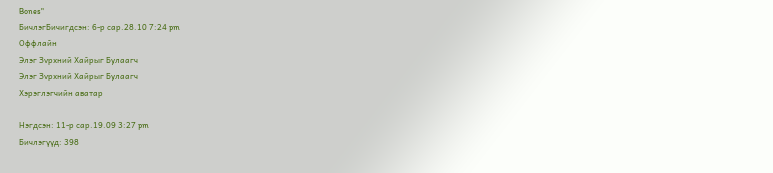Bones"
БичлэгБичигдсэн: 6-р сар.28.10 7:24 pm
Оффлайн
Элэг Зvрхний Хайрыг Булаагч
Элэг Зvрхний Хайрыг Булаагч
Хэрэглэгчийн аватар

Нэгдсэн: 11-р сар.19.09 3:27 pm
Бичлэгүүд: 398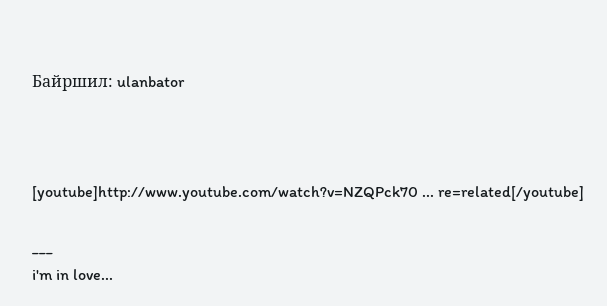Байршил: ulanbator



[youtube]http://www.youtube.com/watch?v=NZQPck70 ... re=related[/youtube]

___
i'm in love...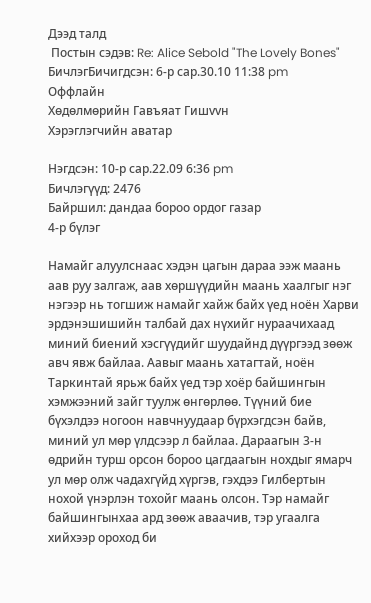Дээд талд
 Постын сэдэв: Re: Alice Sebold "The Lovely Bones"
БичлэгБичигдсэн: 6-р сар.30.10 11:38 pm
Оффлайн
Хөдөлмөрийн Гавъяат Гишvvн
Хэрэглэгчийн аватар

Нэгдсэн: 10-р сар.22.09 6:36 pm
Бичлэгүүд: 2476
Байршил: дандаа бороо ордог газар
4-р бүлэг

Намайг алуулснаас хэдэн цагын дараа ээж маань аав руу залгаж, аав хөршүүдийн маань хаалгыг нэг нэгээр нь тогшиж намайг хайж байх үед ноён Харви эрдэнэшишийн талбай дах нүхийг нураачихаад миний биений хэсгүүдийг шуудайнд дүүргээд зөөж авч явж байлаа. Аавыг маань хатагтай, ноён Таркинтай ярьж байх үед тэр хоёр байшингын хэмжээний зайг туулж өнгөрлөө. Түүний бие бүхэлдээ ногоон навчнуудаар бүрхэгдсэн байв, миний ул мөр үлдсээр л байлаа. Дараагын 3-н өдрийн турш орсон бороо цагдаагын нохдыг ямарч ул мөр олж чадахгүйд хүргэв, гэхдээ Гилбертын нохой үнэрлэн тохойг маань олсон. Тэр намайг байшингынхаа ард зөөж аваачив, тэр угаалга хийхээр ороход би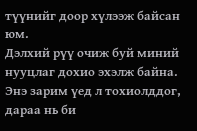түүнийг доор хүлээж байсан юм.
Дэлхий рүү очиж буй миний нууцлаг дохио эхэлж байна.
Энэ зарим үед л тохиолддог, дараа нь би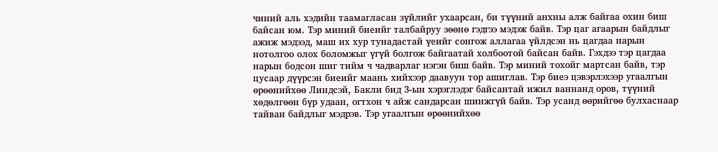чиний аль хэдийн таамагласан зүйлийг ухаарсан, би түүний анхны алж байгаа охин биш байсан юм. Тэр миний биеийг талбайруу зөөнө гэдгээ мэдэж байв. Тэр цаг агаарын байдлыг ажиж мэдээд, маш их хур тунадастай үеийг сонгож аллагаа үйлдсэн нь цагдаа нарын нотолгоо олох боломжыг үгүй болгож байгаатай холбоотой байсан байв. Гэхдээ тэр цагдаа нарын бодсон шиг тийм ч чадварлаг нэгэн биш байв. Тэр миний тохойг мартсан байв, тэр цусаар дүүрсэн биеийг маань хийхээр даавуун тор ашиглав. Тэр биеэ цэвэрлэхээр угаалгын өрөөнийхөө Линдсэй, Бакли бид 3-ын хэрэглэдэг байсантай ижил ваннанд оров, түүний хөдөлгөөн бүр удаан, огтхон ч айж сандарсан шинжгүй байв. Тэр усанд өөрийгөө булхаснаар тайван байдлыг мэдрэв. Тэр угаалгын өрөөнийхөө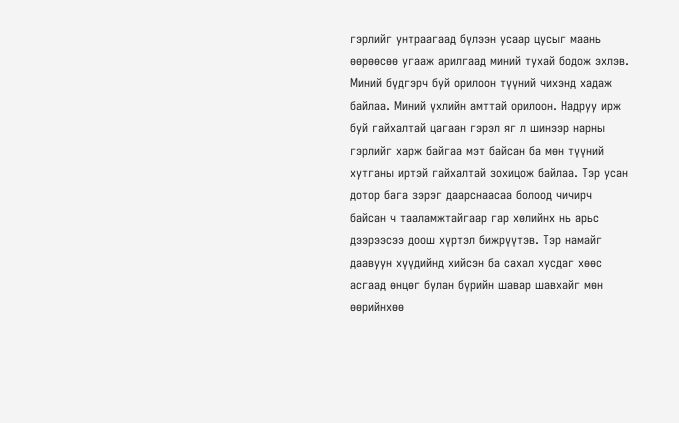гэрлийг унтраагаад бүлээн усаар цусыг маань өөрөөсөө угааж арилгаад миний тухай бодож эхлэв. Миний бүдгэрч буй орилоон түүний чихэнд хадаж байлаа. Миний үхлийн амттай орилоон. Надруу ирж буй гайхалтай цагаан гэрэл яг л шинээр нарны гэрлийг харж байгаа мэт байсан ба мөн түүний хутганы иртэй гайхалтай зохицож байлаа. Тэр усан дотор бага зэрэг даарснаасаа болоод чичирч байсан ч тааламжтайгаар гар хөлийнх нь арьс дээрээсээ доош хүртэл бижрүүтэв. Тэр намайг даавуун хүүдийнд хийсэн ба сахал хусдаг хөөс асгаад өнцөг булан бүрийн шавар шавхайг мөн өөрийнхөө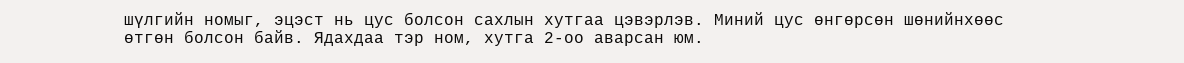шүлгийн номыг, эцэст нь цус болсон сахлын хутгаа цэвэрлэв. Миний цус өнгөрсөн шөнийнхөөс өтгөн болсон байв. Ядахдаа тэр ном, хутга 2-оо аварсан юм.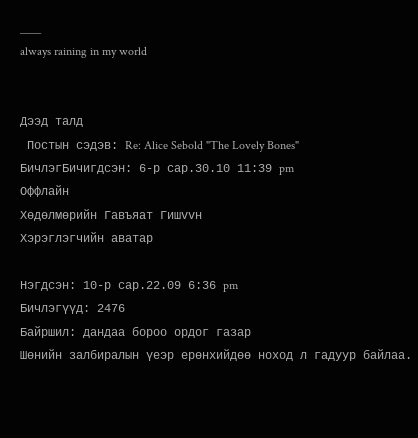___
always raining in my world


Дээд талд
 Постын сэдэв: Re: Alice Sebold "The Lovely Bones"
БичлэгБичигдсэн: 6-р сар.30.10 11:39 pm
Оффлайн
Хөдөлмөрийн Гавъяат Гишvvн
Хэрэглэгчийн аватар

Нэгдсэн: 10-р сар.22.09 6:36 pm
Бичлэгүүд: 2476
Байршил: дандаа бороо ордог газар
Шөнийн залбиралын үеэр ерөнхийдөө ноход л гадуур байлаа.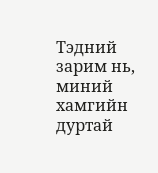Тэдний зарим нь, миний хамгийн дуртай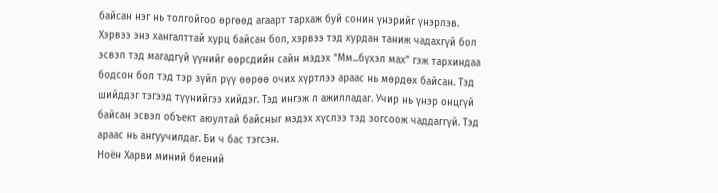байсан нэг нь толгойгоо өргөөд агаарт тархаж буй сонин үнэрийг үнэрлэв. Хэрвээ энэ хангалттай хурц байсан бол, хэрвээ тэд хурдан таниж чадахгүй бол эсвэл тэд магадгүй үүнийг өөрсдийн сайн мэдэх “Мм...бүхэл мах” гэж тархиндаа бодсон бол тэд тэр зүйл рүү өөрөө очих хүртлээ араас нь мөрдөх байсан. Тэд шийддэг тэгээд түүнийгээ хийдэг. Тэд ингэж л ажилладаг. Учир нь үнэр онцгүй байсан эсвэл объект аюултай байсныг мэдэх хүслээ тэд зогсоож чаддаггүй. Тэд араас нь ангуучилдаг. Би ч бас тэгсэн.
Ноён Харви миний биений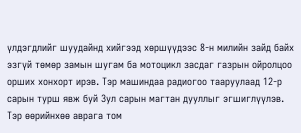үлдэгдлийг шуудайнд хийгээд хөршүүдээс 8-н милийн зайд байх эзгүй төмөр замын шугам ба мотоцикл засдаг газрын ойролцоо орших хонхорт ирэв. Тэр машиндаа радиогоо тааруулаад 12-р сарын турш явж буй Зул сарын магтан дууллыг эгшиглүүлэв. Тэр өөрийнхөө аврага том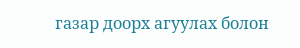газар доорх агуулах болон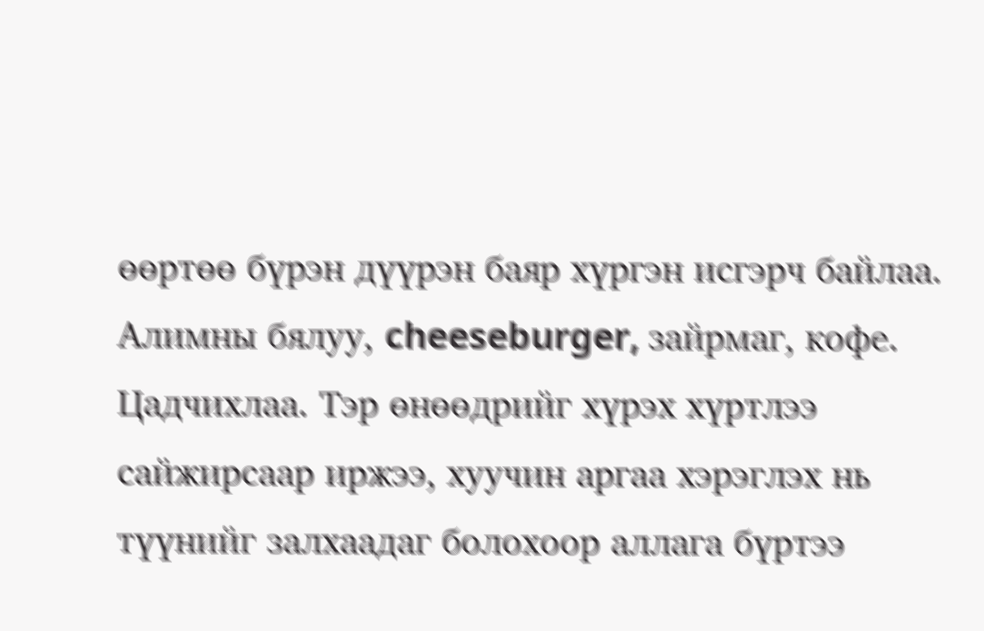өөртөө бүрэн дүүрэн баяр хүргэн исгэрч байлаа. Алимны бялуу, cheeseburger, зайрмаг, кофе. Цадчихлаа. Тэр өнөөдрийг хүрэх хүртлээ сайжирсаар иржээ, хуучин аргаа хэрэглэх нь түүнийг залхаадаг болохоор аллага бүртээ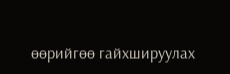өөрийгөө гайхшируулах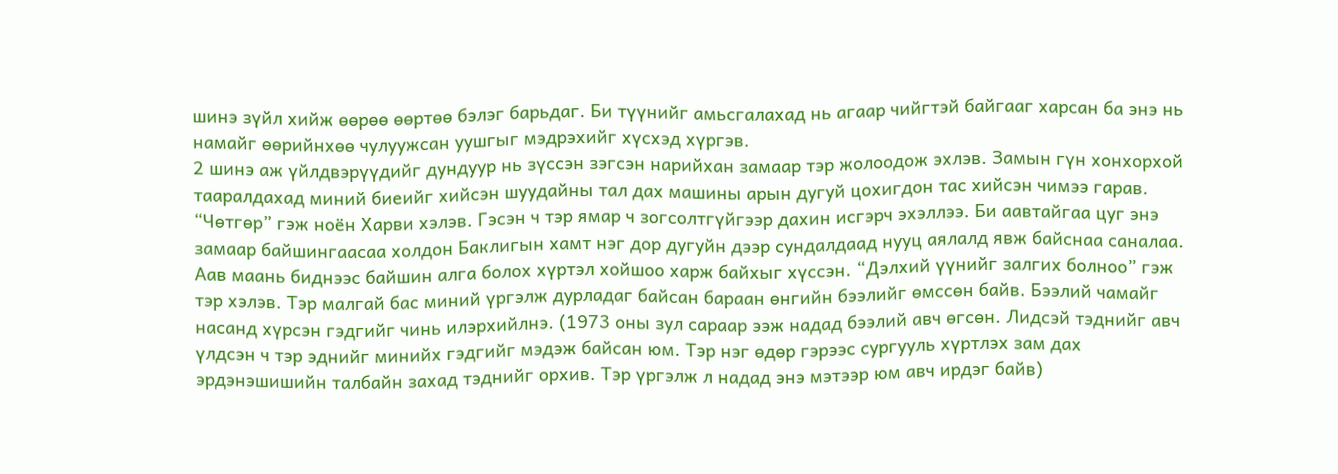шинэ зүйл хийж өөрөө өөртөө бэлэг барьдаг. Би түүнийг амьсгалахад нь агаар чийгтэй байгааг харсан ба энэ нь намайг өөрийнхөө чулуужсан уушгыг мэдрэхийг хүсхэд хүргэв.
2 шинэ аж үйлдвэрүүдийг дундуур нь зүссэн зэгсэн нарийхан замаар тэр жолоодож эхлэв. Замын гүн хонхорхой тааралдахад миний биеийг хийсэн шуудайны тал дах машины арын дугуй цохигдон тас хийсэн чимээ гарав. “Чөтгөр” гэж ноён Харви хэлэв. Гэсэн ч тэр ямар ч зогсолтгүйгээр дахин исгэрч эхэллээ. Би аавтайгаа цуг энэ замаар байшингаасаа холдон Баклигын хамт нэг дор дугуйн дээр сундалдаад нууц аялалд явж байснаа саналаа.
Аав маань биднээс байшин алга болох хүртэл хойшоо харж байхыг хүссэн. “Дэлхий үүнийг залгих болноо” гэж тэр хэлэв. Тэр малгай бас миний үргэлж дурладаг байсан бараан өнгийн бээлийг өмссөн байв. Бээлий чамайг насанд хүрсэн гэдгийг чинь илэрхийлнэ. (1973 оны зул сараар ээж надад бээлий авч өгсөн. Лидсэй тэднийг авч үлдсэн ч тэр эднийг минийх гэдгийг мэдэж байсан юм. Тэр нэг өдөр гэрээс сургууль хүртлэх зам дах эрдэнэшишийн талбайн захад тэднийг орхив. Тэр үргэлж л надад энэ мэтээр юм авч ирдэг байв)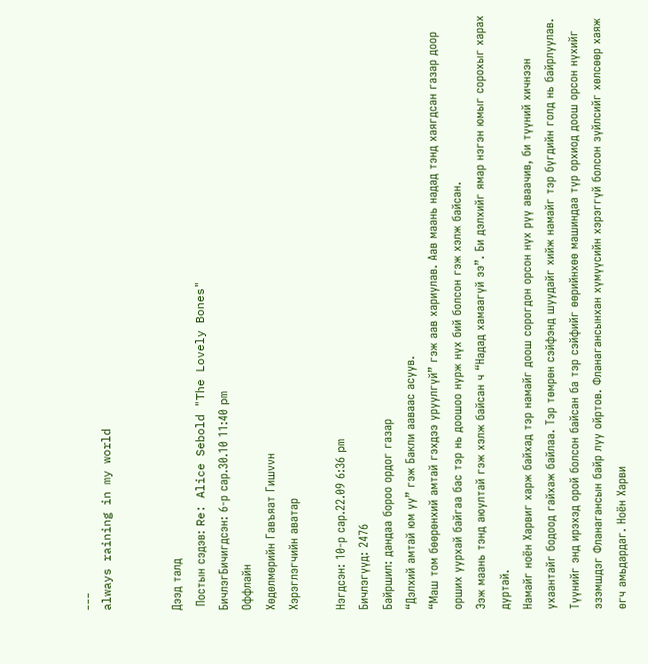___
always raining in my world


Дээд талд
 Постын сэдэв: Re: Alice Sebold "The Lovely Bones"
БичлэгБичигдсэн: 6-р сар.30.10 11:40 pm
Оффлайн
Хөдөлмөрийн Гавъяат Гишvvн
Хэрэглэгчийн аватар

Нэгдсэн: 10-р сар.22.09 6:36 pm
Бичлэгүүд: 2476
Байршил: дандаа бороо ордог газар
“Дэлхий амтай юм уу” гэж Бакли ааваас асуув.
“Маш том бөөрөнхий амтай гэхдээ уруулгүй” гэж аав хариулав. Аав маань надад тэнд хаягдсан газар доор орших уурхай байгаа бас тэр нь доошоо нурж нүх бий болсон гэж хэлж байсан.
Ээж маань тэнд аюултай гэж хэлж байсан ч “Надад хамаагүй ээ”. Би дэлхийг ямар нэгэн юмыг сорохыг харах дуртай.
Намайг ноён Харвиг харж байхад тэр намайг доош сорогдон орсон нүх рүү аваачив, би түүний хичнээн ухаантайг бодоод гайхаж байлаа. Тэр төмрөн сэйфэнд шуудайг хийж намайг тэр бүгдийн голд нь байрлуулав.
Түүнийг энд ирэхэд орой болсон байсан ба тэр сэйфийг өөрийнхөө машиндаа түр орхиод доош орсон нүхийг эзэмшдэг Фланагансын байр луу ойртов. Фланагансынхан хүмүүсийн хэрэггүй болсон зүйлсийг хөлсөөр хаяж өгч амьдардаг. Ноён Харви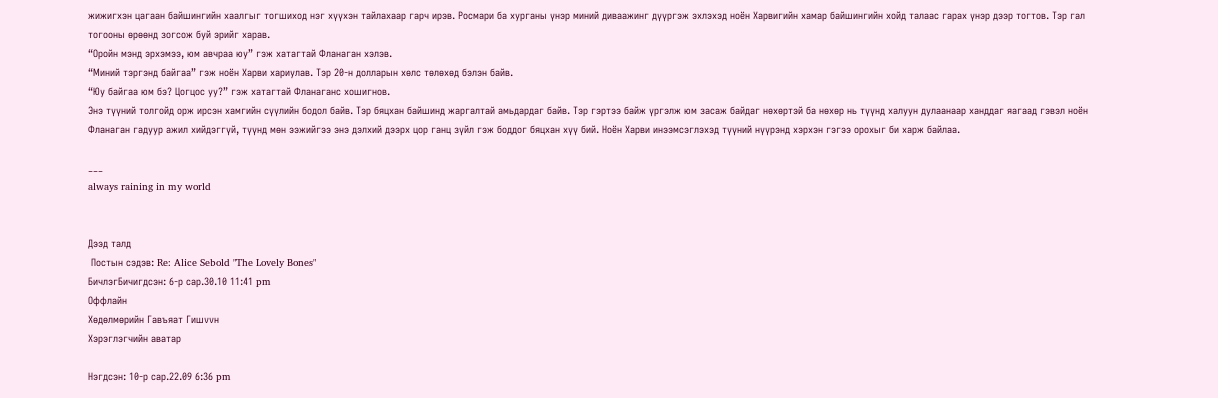жижигхэн цагаан байшингийн хаалгыг тогшиход нэг хүүхэн тайлахаар гарч ирэв. Росмари ба хурганы үнэр миний диваажинг дүүргэж эхлэхэд ноён Харвигийн хамар байшингийн хойд талаас гарах үнэр дээр тогтов. Тэр гал тогооны өрөөнд зогсож буй эрийг харав.
“Оройн мэнд эрхэмээ, юм авчраа юу” гэж хатагтай Фланаган хэлэв.
“Миний тэргэнд байгаа” гэж ноён Харви хариулав. Тэр 20-н долларын хөлс төлөхөд бэлэн байв.
“Юу байгаа юм бэ? Цогцос уу?” гэж хатагтай Фланаганс хошигнов.
Энэ түүний толгойд орж ирсэн хамгийн сүүлийн бодол байв. Тэр бяцхан байшинд жаргалтай амьдардаг байв. Тэр гэртээ байж үргэлж юм засаж байдаг нөхөртэй ба нөхөр нь түүнд халуун дулаанаар ханддаг яагаад гэвэл ноён Фланаган гадуур ажил хийдэггүй, түүнд мөн ээжийгээ энэ дэлхий дээрх цор ганц зүйл гэж боддог бяцхан хүү бий. Ноён Харви инээмсэглэхэд түүний нүүрэнд хэрхэн гэгээ орохыг би харж байлаа.

___
always raining in my world


Дээд талд
 Постын сэдэв: Re: Alice Sebold "The Lovely Bones"
БичлэгБичигдсэн: 6-р сар.30.10 11:41 pm
Оффлайн
Хөдөлмөрийн Гавъяат Гишvvн
Хэрэглэгчийн аватар

Нэгдсэн: 10-р сар.22.09 6:36 pm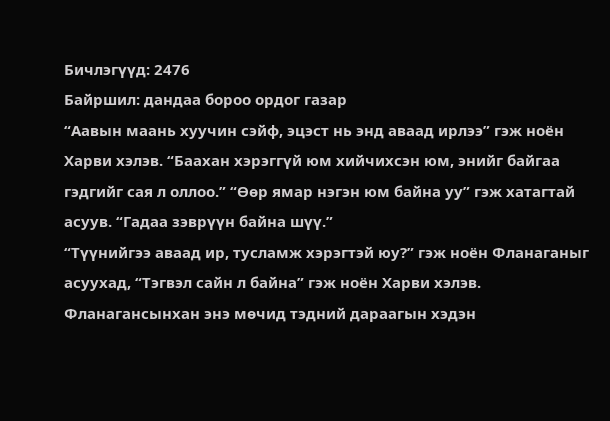Бичлэгүүд: 2476
Байршил: дандаа бороо ордог газар
“Аавын маань хуучин сэйф, эцэст нь энд аваад ирлээ” гэж ноён Харви хэлэв. “Баахан хэрэггүй юм хийчихсэн юм, энийг байгаа гэдгийг сая л оллоо.” “Өөр ямар нэгэн юм байна уу” гэж хатагтай асуув. “Гадаа зэврүүн байна шүү.”
“Түүнийгээ аваад ир, тусламж хэрэгтэй юу?” гэж ноён Фланаганыг асуухад, “Тэгвэл сайн л байна” гэж ноён Харви хэлэв.
Фланагансынхан энэ мөчид тэдний дараагын хэдэн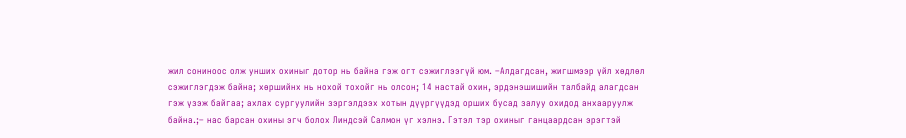жил сониноос олж унших охиныг дотор нь байна гэж огт сэжиглээгүй юм. –Алдагдсан, жигшмээр үйл хөдлөл сэжиглэгдэж байна; хөршийнх нь нохой тохойг нь олсон; 14 настай охин, эрдэнэшишийн талбайд алагдсан гэж үзэж байгаа; ахлах сургуулийн зэргэлдээх хотын дүүргүүдэд орших бусад залуу охидод анхааруулж байна.;– нас барсан охины эгч болох Линдсэй Салмон үг хэлнэ. Гэтэл тэр охиныг ганцаардсан эрэгтэй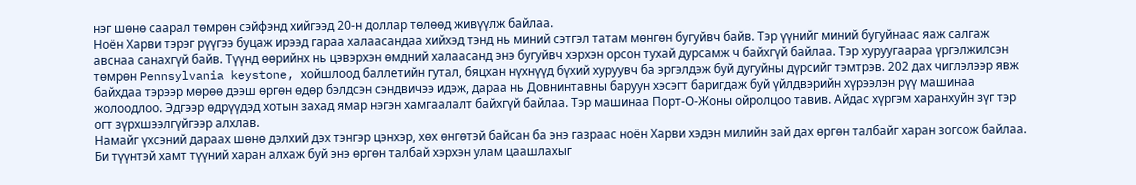нэг шөнө саарал төмрөн сэйфэнд хийгээд 20-н доллар төлөөд живүүлж байлаа.
Ноён Харви тэрэг рүүгээ буцаж ирээд гараа халаасандаа хийхэд тэнд нь миний сэтгэл татам мөнгөн бугуйвч байв. Тэр үүнийг миний бугуйнаас яаж салгаж авснаа санахгүй байв. Түүнд өөрийнх нь цэвэрхэн өмдний халаасанд энэ бугуйвч хэрхэн орсон тухай дурсамж ч байхгүй байлаа. Тэр хуруугаараа үргэлжилсэн төмрөн Pennsylvania keystone, хойшлоод баллетийн гутал, бяцхан нүхнүүд бүхий хуруувч ба эргэлдэж буй дугуйны дүрсийг тэмтрэв. 202 дах чиглэлээр явж байхдаа тэрээр мөрөө дээш өргөн өдөр бэлдсэн сэндвичээ идэж, дараа нь Довнинтавны баруун хэсэгт баригдаж буй үйлдвэрийн хүрээлэн рүү машинаа жолоодлоо. Эдгээр өдрүүдэд хотын захад ямар нэгэн хамгаалалт байхгүй байлаа. Тэр машинаа Порт-О-Жоны ойролцоо тавив. Айдас хүргэм харанхуйн зүг тэр огт зүрхшээлгүйгээр алхлав.
Намайг үхсэний дараах шөнө дэлхий дэх тэнгэр цэнхэр, хөх өнгөтэй байсан ба энэ газраас ноён Харви хэдэн милийн зай дах өргөн талбайг харан зогсож байлаа. Би түүнтэй хамт түүний харан алхаж буй энэ өргөн талбай хэрхэн улам цаашлахыг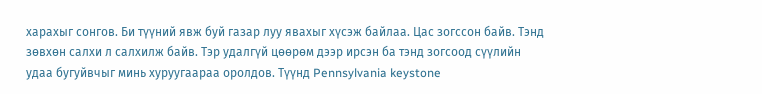харахыг сонгов. Би түүний явж буй газар луу явахыг хүсэж байлаа. Цас зогссон байв. Тэнд зөвхөн салхи л салхилж байв. Тэр удалгүй цөөрөм дээр ирсэн ба тэнд зогсоод сүүлийн удаа бугуйвчыг минь хуруугаараа оролдов. Түүнд Pennsylvania keystone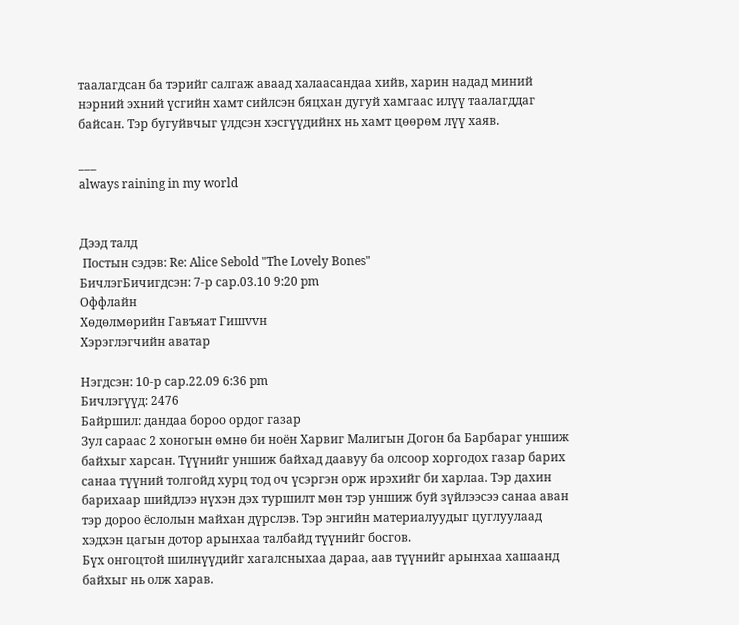таалагдсан ба тэрийг салгаж аваад халаасандаа хийв, харин надад миний нэрний эхний үсгийн хамт сийлсэн бяцхан дугуй хамгаас илүү таалагддаг байсан. Тэр бугуйвчыг үлдсэн хэсгүүдийнх нь хамт цөөрөм лүү хаяв.

___
always raining in my world


Дээд талд
 Постын сэдэв: Re: Alice Sebold "The Lovely Bones"
БичлэгБичигдсэн: 7-р сар.03.10 9:20 pm
Оффлайн
Хөдөлмөрийн Гавъяат Гишvvн
Хэрэглэгчийн аватар

Нэгдсэн: 10-р сар.22.09 6:36 pm
Бичлэгүүд: 2476
Байршил: дандаа бороо ордог газар
Зул сараас 2 хоногын өмнө би ноён Харвиг Малигын Догон ба Барбараг уншиж байхыг харсан. Түүнийг уншиж байхад даавуу ба олсоор хоргодох газар барих санаа түүний толгойд хурц тод оч үсэргэн орж ирэхийг би харлаа. Тэр дахин барихаар шийдлээ нүхэн дэх туршилт мөн тэр уншиж буй зүйлээсээ санаа аван тэр дороо ёслолын майхан дүрслэв. Тэр энгийн материалуудыг цуглуулаад хэдхэн цагын дотор арынхаа талбайд түүнийг босгов.
Бүх онгоцтой шилнүүдийг хагалсныхаа дараа, аав түүнийг арынхаа хашаанд байхыг нь олж харав.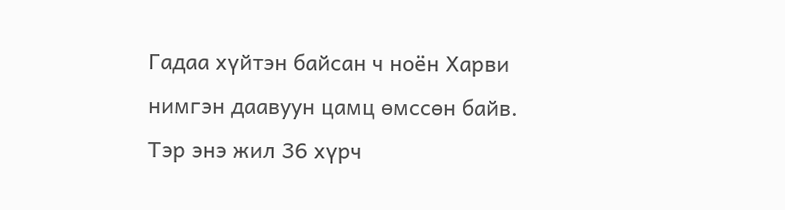Гадаа хүйтэн байсан ч ноён Харви нимгэн даавуун цамц өмссөн байв. Тэр энэ жил 36 хүрч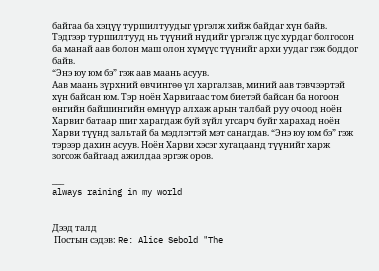байгаа ба хэцүү туршилтуудыг үргэлж хийж байдаг хүн байв. Тэдгээр туршилтууд нь түүний нүдийг үргэлж цус хурдаг болгосон ба манай аав болон маш олон хүмүүс түүнийг архи уудаг гэж боддог байв.
“Энэ юу юм бэ” гэж аав маань асуув.
Аав маань зүрхний өвчингөө үл харгалзав, миний аав тэвчээртэй хүн байсан юм. Тэр ноён Харвигаас том биетэй байсан ба ногоон өнгийн байшингийн өмнүүр алхаж арын талбай руу очоод ноён Харвиг батаар шиг харагдаж буй зүйл угсарч буйг харахад ноён Харви түүнд зальтай ба мэдлэгтэй мэт санагдав. “Энэ юу юм бэ” гэж тэрээр дахин асуув. Ноён Харви хэсэг хугацаанд түүнийг харж зогсож байгаад ажилдаа эргэж оров.

___
always raining in my world


Дээд талд
 Постын сэдэв: Re: Alice Sebold "The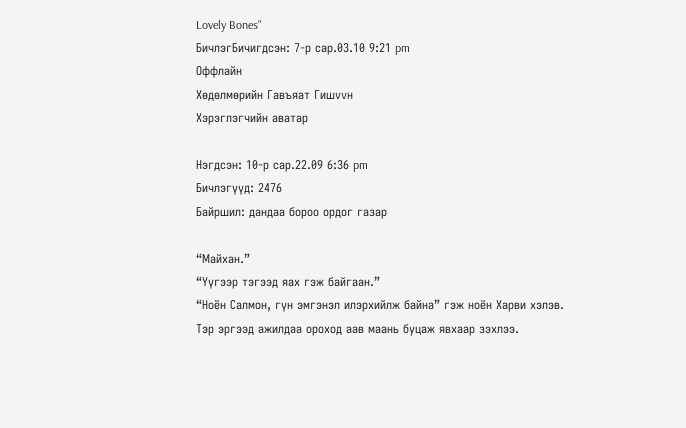Lovely Bones"
БичлэгБичигдсэн: 7-р сар.03.10 9:21 pm
Оффлайн
Хөдөлмөрийн Гавъяат Гишvvн
Хэрэглэгчийн аватар

Нэгдсэн: 10-р сар.22.09 6:36 pm
Бичлэгүүд: 2476
Байршил: дандаа бороо ордог газар

“Майхан.”
“Үүгээр тэгээд яах гэж байгаан.”
“Ноён Салмон, гүн эмгэнэл илэрхийлж байна” гэж ноён Харви хэлэв.
Тэр эргээд ажилдаа ороход аав маань буцаж явхаар зэхлээ.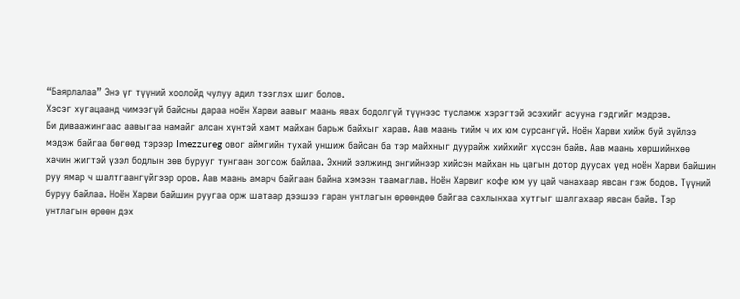“Баярлалаа” Энэ үг түүний хоолойд чулуу адил тээглэх шиг болов.
Хэсэг хугацаанд чимээгүй байсны дараа ноён Харви аавыг маань явах бодолгүй түүнээс тусламж хэрэгтэй эсэхийг асууна гэдгийг мэдрэв.
Би диваажингаас аавыгаа намайг алсан хүнтэй хамт майхан барьж байхыг харав. Аав маань тийм ч их юм сурсангүй. Ноён Харви хийж буй зүйлээ мэдэж байгаа бөгөөд тэрээр Imezzureg овог аймгийн тухай уншиж байсан ба тэр майхныг дуурайж хийхийг хүссэн байв. Аав маань хөршийнхөө хачин жигтэй үзэл бодлын зөв бурууг тунгаан зогсож байлаа. Эхний ээлжинд энгийнээр хийсэн майхан нь цагын дотор дуусах үед ноён Харви байшин руу ямар ч шалтгаангүйгээр оров. Аав маань амарч байгаан байна хэмээн таамаглав. Ноён Харвиг кофе юм уу цай чанахаар явсан гэж бодов. Түүний буруу байлаа. Ноён Харви байшин руугаа орж шатаар дээшээ гаран унтлагын өрөөндөө байгаа сахлынхаа хутгыг шалгахаар явсан байв. Тэр унтлагын өрөөн дэх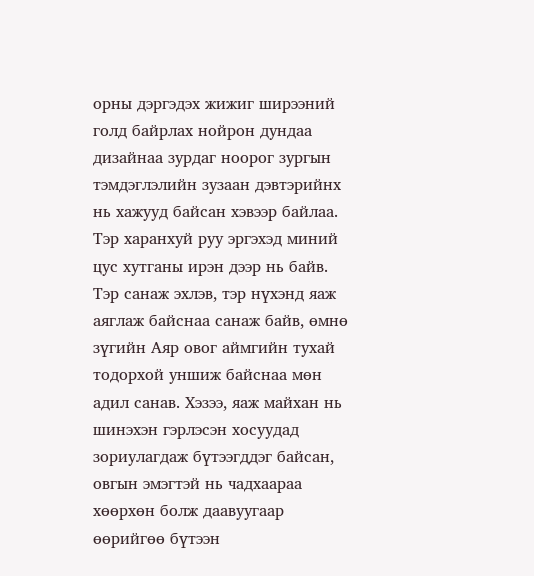орны дэргэдэх жижиг ширээний голд байрлах нойрон дундаа дизайнаа зурдаг ноорог зургын тэмдэглэлийн зузаан дэвтэрийнх нь хажууд байсан хэвээр байлаа. Тэр харанхуй руу эргэхэд миний цус хутганы ирэн дээр нь байв. Тэр санаж эхлэв, тэр нүхэнд яаж аяглаж байснаа санаж байв, өмнө зүгийн Аяр овог аймгийн тухай тодорхой уншиж байснаа мөн адил санав. Хэзээ, яаж майхан нь шинэхэн гэрлэсэн хосуудад зориулагдаж бүтээгддэг байсан, овгын эмэгтэй нь чадхаараа хөөрхөн болж даавуугаар өөрийгөө бүтээн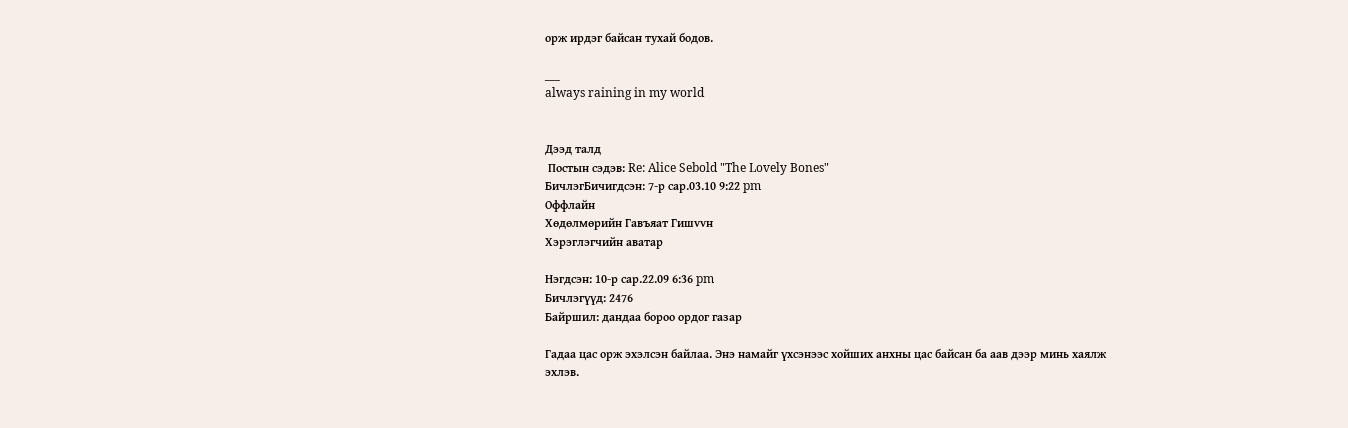орж ирдэг байсан тухай бодов.

___
always raining in my world


Дээд талд
 Постын сэдэв: Re: Alice Sebold "The Lovely Bones"
БичлэгБичигдсэн: 7-р сар.03.10 9:22 pm
Оффлайн
Хөдөлмөрийн Гавъяат Гишvvн
Хэрэглэгчийн аватар

Нэгдсэн: 10-р сар.22.09 6:36 pm
Бичлэгүүд: 2476
Байршил: дандаа бороо ордог газар

Гадаа цас орж эхэлсэн байлаа. Энэ намайг үхсэнээс хойших анхны цас байсан ба аав дээр минь хаялж эхлэв.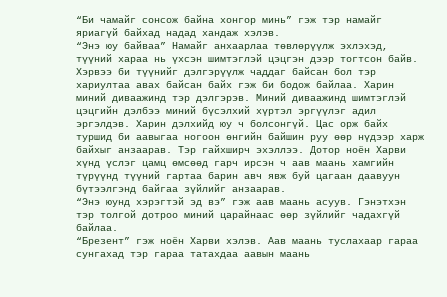“Би чамайг сонсож байна хонгор минь” гэж тэр намайг яриагүй байхад надад хандаж хэлэв.
“Энэ юу байваа” Намайг анхаарлаа төвлөрүүлж эхлэхэд, түүний хараа нь үхсэн шимтэглэй цэцгэн дээр тогтсон байв. Хэрвээ би түүнийг дэлгэрүүлж чаддаг байсан бол тэр хариултаа авах байсан байх гэж би бодож байлаа. Харин миний диваажинд тэр дэлгэрэв. Миний диваажинд шимтэглэй цэцгийн дэлбээ миний бүсэлхий хүртэл эргүүлэг адил эргэлдэв. Харин дэлхийд юу ч болсонгүй. Цас орж байх туршид би аавыгаа ногоон өнгийн байшин руу өөр нүдээр харж байхыг анзаарав. Тэр гайхширч эхэллээ. Дотор ноён Харви хүнд үслэг цамц өмсөөд гарч ирсэн ч аав маань хамгийн түрүүнд түүний гартаа барин авч явж буй цагаан даавуун бүтээлгэнд байгаа зүйлийг анзаарав.
“Энэ юунд хэрэгтэй эд вэ” гэж аав маань асуув. Гэнэтхэн тэр толгой дотроо миний царайнаас өөр зүйлийг чадахгүй байлаа.
“Брезент” гэж ноён Харви хэлэв. Аав маань туслахаар гараа сунгахад тэр гараа татахдаа аавын маань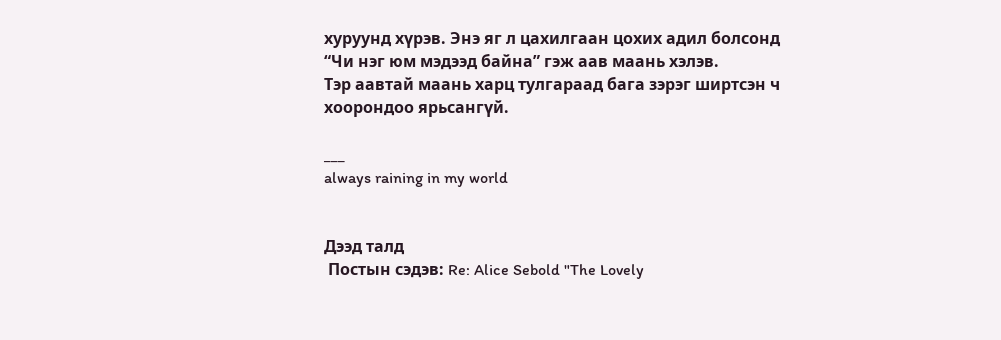хуруунд хүрэв. Энэ яг л цахилгаан цохих адил болсонд
“Чи нэг юм мэдээд байна” гэж аав маань хэлэв.
Тэр аавтай маань харц тулгараад бага зэрэг ширтсэн ч хоорондоо ярьсангүй.

___
always raining in my world


Дээд талд
 Постын сэдэв: Re: Alice Sebold "The Lovely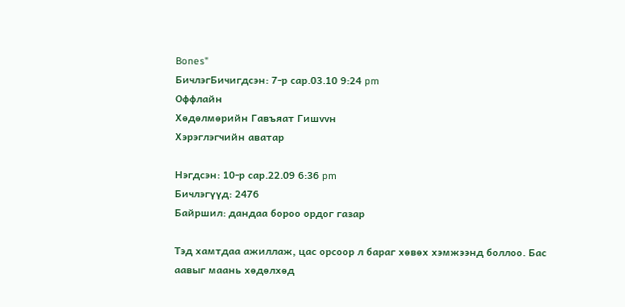Bones"
БичлэгБичигдсэн: 7-р сар.03.10 9:24 pm
Оффлайн
Хөдөлмөрийн Гавъяат Гишvvн
Хэрэглэгчийн аватар

Нэгдсэн: 10-р сар.22.09 6:36 pm
Бичлэгүүд: 2476
Байршил: дандаа бороо ордог газар

Тэд хамтдаа ажиллаж, цас орсоор л бараг хөвөх хэмжээнд боллоо. Бас аавыг маань хөдөлхөд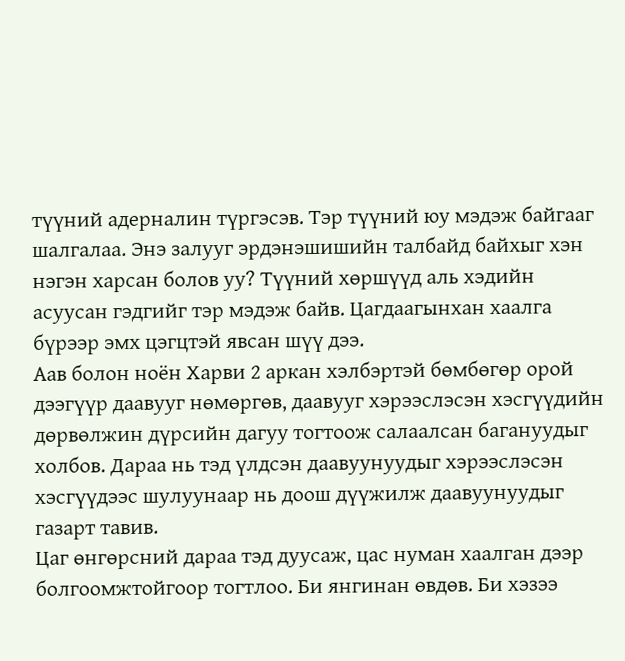түүний адерналин түргэсэв. Тэр түүний юу мэдэж байгааг шалгалаа. Энэ залууг эрдэнэшишийн талбайд байхыг хэн нэгэн харсан болов уу? Түүний хөршүүд аль хэдийн асуусан гэдгийг тэр мэдэж байв. Цагдаагынхан хаалга бүрээр эмх цэгцтэй явсан шүү дээ.
Аав болон ноён Харви 2 аркан хэлбэртэй бөмбөгөр орой дээгүүр даавууг нөмөргөв, даавууг хэрээслэсэн хэсгүүдийн дөрвөлжин дүрсийн дагуу тогтоож салаалсан багануудыг холбов. Дараа нь тэд үлдсэн даавуунуудыг хэрээслэсэн хэсгүүдээс шулуунаар нь доош дүүжилж даавуунуудыг газарт тавив.
Цаг өнгөрсний дараа тэд дуусаж, цас нуман хаалган дээр болгоомжтойгоор тогтлоо. Би янгинан өвдөв. Би хэзээ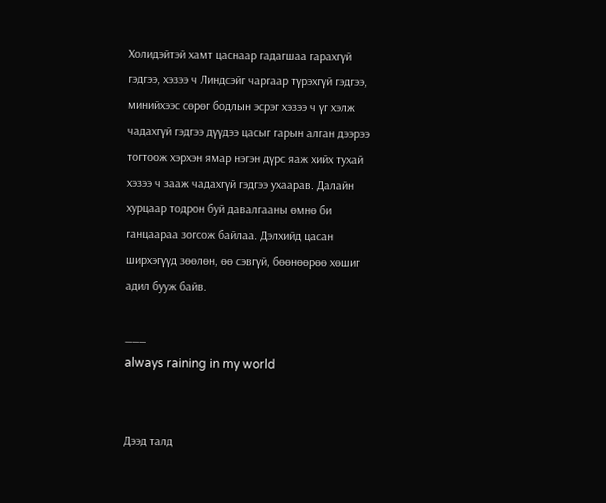Холидэйтэй хамт цаснаар гадагшаа гарахгүй гэдгээ, хэзээ ч Линдсэйг чаргаар түрэхгүй гэдгээ, минийхээс сөрөг бодлын эсрэг хэзээ ч үг хэлж чадахгүй гэдгээ дүүдээ цасыг гарын алган дээрээ тогтоож хэрхэн ямар нэгэн дүрс яаж хийх тухай хэзээ ч зааж чадахгүй гэдгээ ухаарав. Далайн хурцаар тодрон буй давалгааны өмнө би ганцаараа зогсож байлаа. Дэлхийд цасан ширхэгүүд зөөлөн, өө сэвгүй, бөөнөөрөө хөшиг адил бууж байв.

___
always raining in my world


Дээд талд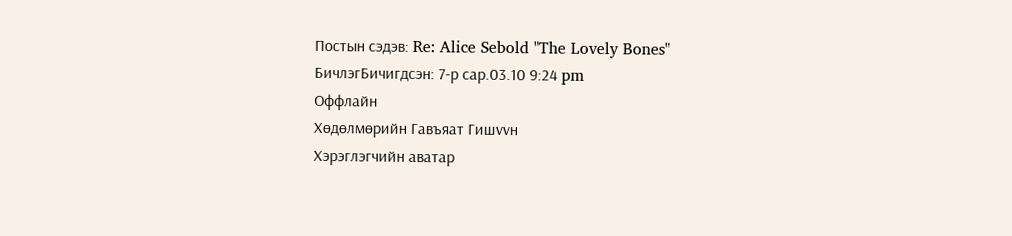Постын сэдэв: Re: Alice Sebold "The Lovely Bones"
БичлэгБичигдсэн: 7-р сар.03.10 9:24 pm
Оффлайн
Хөдөлмөрийн Гавъяат Гишvvн
Хэрэглэгчийн аватар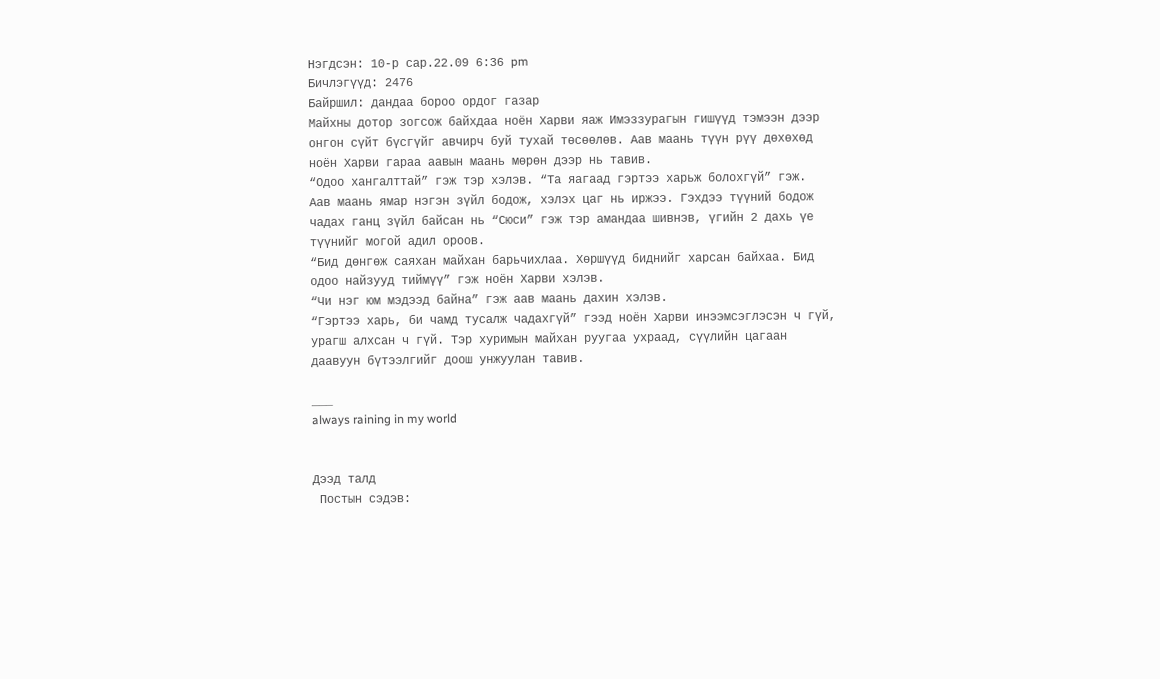Нэгдсэн: 10-р сар.22.09 6:36 pm
Бичлэгүүд: 2476
Байршил: дандаа бороо ордог газар
Майхны дотор зогсож байхдаа ноён Харви яаж Имэззурагын гишүүд тэмээн дээр онгон сүйт бүсгүйг авчирч буй тухай төсөөлөв. Аав маань түүн рүү дөхөхөд ноён Харви гараа аавын маань мөрөн дээр нь тавив.
“Одоо хангалттай” гэж тэр хэлэв. “Та яагаад гэртээ харьж болохгүй” гэж.
Аав маань ямар нэгэн зүйл бодож, хэлэх цаг нь иржээ. Гэхдээ түүний бодож чадах ганц зүйл байсан нь “Сюси” гэж тэр амандаа шивнэв, үгийн 2 дахь үе түүнийг могой адил ороов.
“Бид дөнгөж саяхан майхан барьчихлаа. Хөршүүд биднийг харсан байхаа. Бид одоо найзууд тиймүү” гэж ноён Харви хэлэв.
“Чи нэг юм мэдээд байна” гэж аав маань дахин хэлэв.
“Гэртээ харь, би чамд тусалж чадахгүй” гээд ноён Харви инээмсэглэсэн ч гүй, урагш алхсан ч гүй. Тэр хуримын майхан руугаа ухраад, сүүлийн цагаан даавуун бүтээлгийг доош унжуулан тавив.

___
always raining in my world


Дээд талд
 Постын сэдэв: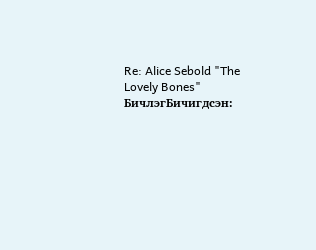Re: Alice Sebold "The Lovely Bones"
БичлэгБичигдсэн: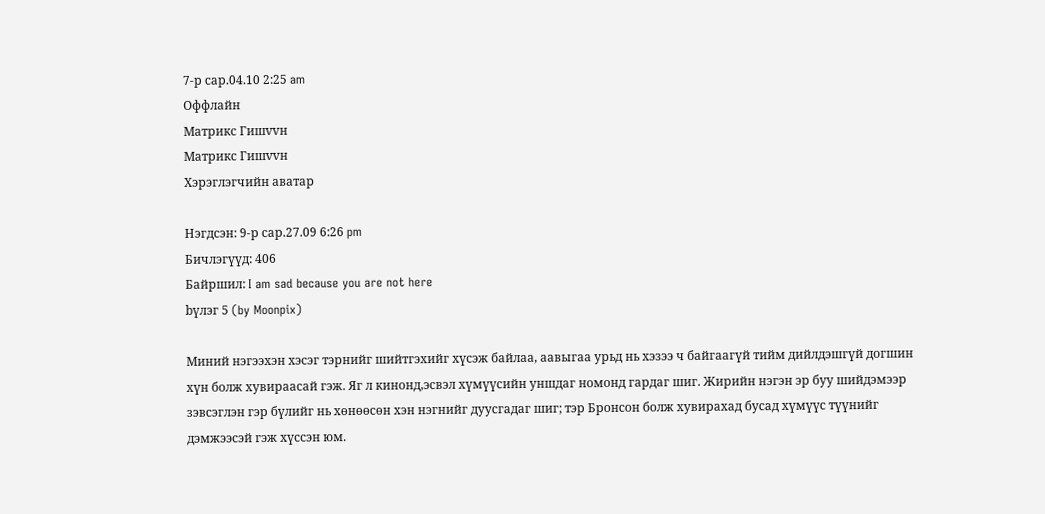7-р сар.04.10 2:25 am
Оффлайн
Матрикс Гишvvн
Матрикс Гишvvн
Хэрэглэгчийн аватар

Нэгдсэн: 9-р сар.27.09 6:26 pm
Бичлэгүүд: 406
Байршил: I am sad because you are not here
bүлэг 5 (by Moonpix)

Миний нэгээхэн хэсэг тэрнийг шийтгэхийг хүсэж байлаа, аавыгаа урьд нь хэзээ ч байгаагүй тийм дийлдэшгүй догшин хүн болж хувираасай гэж. Яг л кинонд,эсвэл хүмүүсийн уншдаг номонд гардаг шиг. Жирийн нэгэн эр буу шийдэмээр зэвсэглэн гэр бүлийг нь хөнөөсөн хэн нэгнийг дуусгадаг шиг; тэр Бронсон болж хувирахад бусад хүмүүс түүнийг дэмжээсэй гэж хүссэн юм.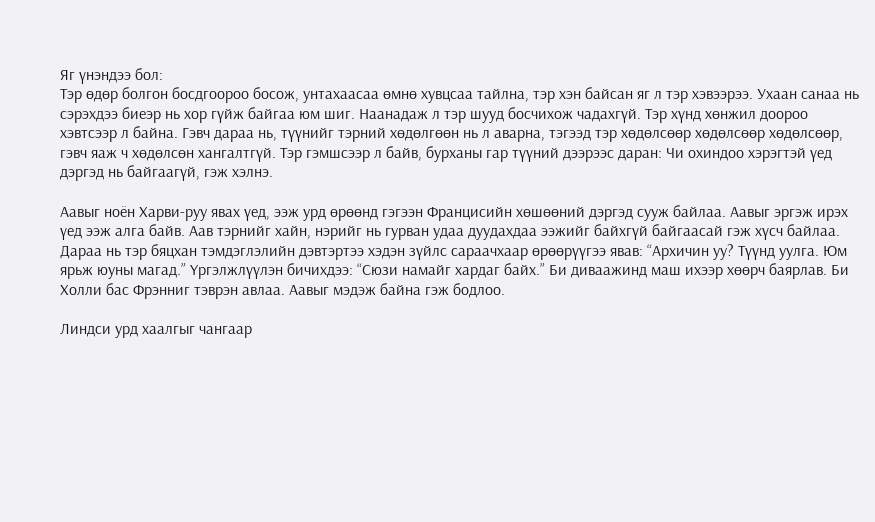Яг үнэндээ бол:
Тэр өдөр болгон босдгоороо босож, унтахаасаа өмнө хувцсаа тайлна, тэр хэн байсан яг л тэр хэвээрээ. Ухаан санаа нь сэрэхдээ биеэр нь хор гүйж байгаа юм шиг. Наанадаж л тэр шууд босчихож чадахгүй. Тэр хүнд хөнжил доороо хэвтсээр л байна. Гэвч дараа нь, түүнийг тэрний хөдөлгөөн нь л аварна, тэгээд тэр хөдөлсөөр хөдөлсөөр хөдөлсөөр, гэвч яаж ч хөдөлсөн хангалтгүй. Тэр гэмшсээр л байв, бурханы гар түүний дээрээс даран: Чи охиндоо хэрэгтэй үед дэргэд нь байгаагүй, гэж хэлнэ.

Аавыг ноён Харви-руу явах үед, ээж урд өрөөнд гэгээн Францисийн хөшөөний дэргэд сууж байлаа. Аавыг эргэж ирэх үед ээж алга байв. Аав тэрнийг хайн, нэрийг нь гурван удаа дуудахдаа ээжийг байхгүй байгаасай гэж хүсч байлаа. Дараа нь тэр бяцхан тэмдэглэлийн дэвтэртээ хэдэн зүйлс сараачхаар өрөөрүүгээ явав: “Архичин уу? Түүнд уулга. Юм ярьж юуны магад.” Үргэлжлүүлэн бичихдээ: “Сюзи намайг хардаг байх.” Би диваажинд маш ихээр хөөрч баярлав. Би Холли бас Фрэнниг тэврэн авлаа. Аавыг мэдэж байна гэж бодлоо.

Линдси урд хаалгыг чангаар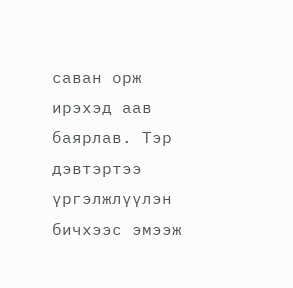саван орж ирэхэд аав баярлав. Тэр дэвтэртээ үргэлжлүүлэн бичхээс эмээж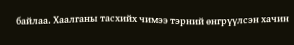байлаа. Хаалганы тасхийх чимээ тэрний өнгрүүлсэн хачин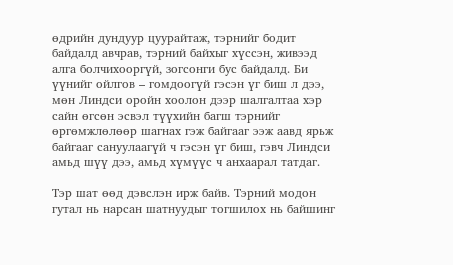өдрийн дундуур цуурайтаж, тэрнийг бодит байдалд авчрав, тэрний байхыг хүссэн, живээд алга болчихооргүй, зогсонги бус байдалд. Би үүнийг ойлгов – гомдоогүй гэсэн үг биш л дээ, мөн Линдси оройн хоолон дээр шалгалтаа хэр сайн өгсөн эсвэл түүхийн багш тэрнийг өргөмжлөлөөр шагнах гэж байгааг ээж аавд ярьж байгааг сануулаагүй ч гэсэн үг биш, гэвч Линдси амьд шүү дээ, амьд хүмүүс ч анхаарал татдаг.

Тэр шат өөд дэвслэн ирж байв. Тэрний модон гутал нь нарсан шатнуудыг тогшилох нь байшинг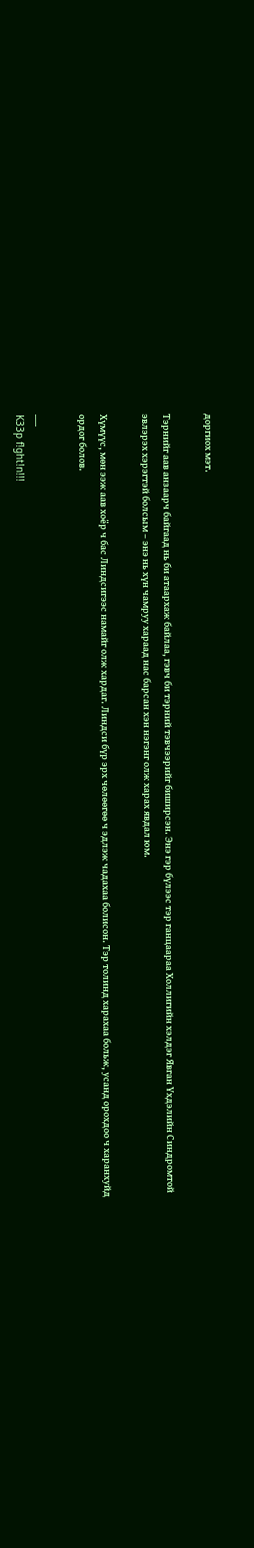доргиох мэт.

Тэрнийг аав анзаарч байгаад нь би атаархаж байлаа, гэвч би тэрний тэвчээрийг биширсэн. Энэ гэр бүлээс тэр ганцаараа Холлигийн хэлдэг Явган Үхдэлийн Синдромтой эвлэрэх хэрэгтэй болсым – энэ нь хүн чамруу хараад нас барсан хэн нэгэнг олж харах явдал юм.

Хүмүүс, мөн ээж аав хоёр ч бас Линдсигээс намайг олж хардаг. Линдси бүр эрх чөлөөгөө ч эдлэж чадахаа болисон. Тэр толинд харахаа больж, усанд орохдоо ч харанхуйд ордог болов.

___
K33p f!ght!n!!!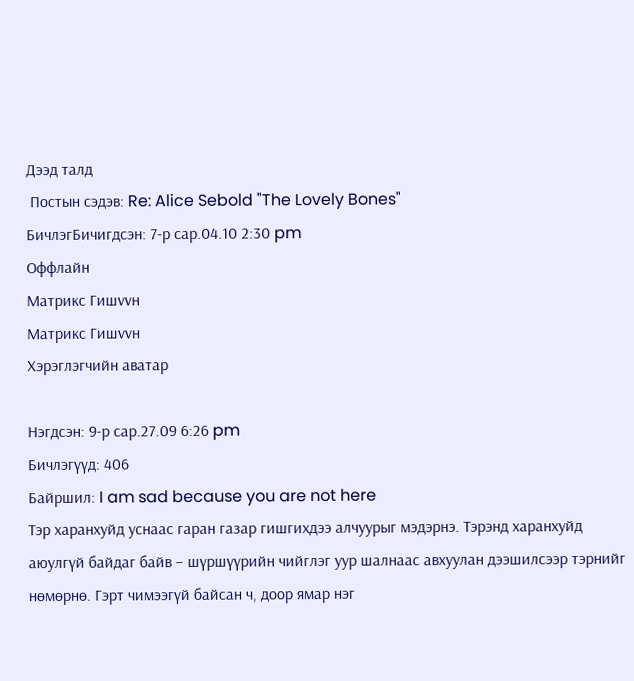Дээд талд
 Постын сэдэв: Re: Alice Sebold "The Lovely Bones"
БичлэгБичигдсэн: 7-р сар.04.10 2:30 pm
Оффлайн
Матрикс Гишvvн
Матрикс Гишvvн
Хэрэглэгчийн аватар

Нэгдсэн: 9-р сар.27.09 6:26 pm
Бичлэгүүд: 406
Байршил: I am sad because you are not here
Тэр харанхуйд уснаас гаран газар гишгихдээ алчуурыг мэдэрнэ. Тэрэнд харанхуйд аюулгүй байдаг байв – шүршүүрийн чийглэг уур шалнаас авхуулан дээшилсээр тэрнийг нөмөрнө. Гэрт чимээгүй байсан ч, доор ямар нэг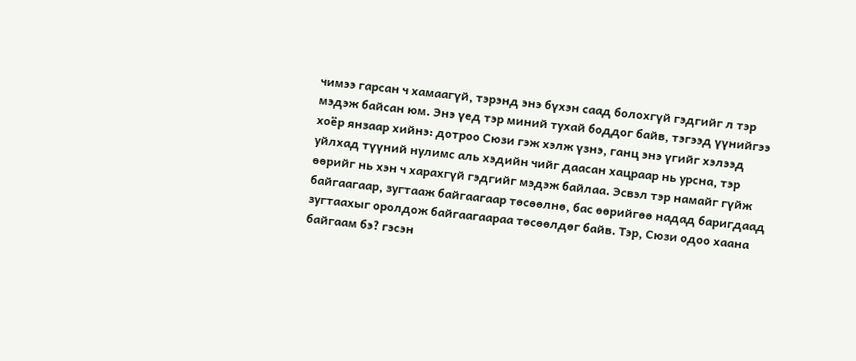чимээ гарсан ч хамаагүй, тэрэнд энэ бүхэн саад болохгүй гэдгийг л тэр мэдэж байсан юм. Энэ үед тэр миний тухай боддог байв, тэгээд үүнийгээ хоёр янзаар хийнэ: дотроо Сюзи гэж хэлж үзнэ, ганц энэ үгийг хэлээд уйлхад түүний нулимс аль хэдийн чийг даасан хацраар нь урсна, тэр өөрийг нь хэн ч харахгүй гэдгийг мэдэж байлаа. Эсвэл тэр намайг гүйж байгаагаар, зугтааж байгаагаар төсөөлнө, бас өөрийгөө надад баригдаад зугтаахыг оролдож байгаагаараа төсөөлдөг байв. Тэр, Сюзи одоо хаана байгаам бэ? гэсэн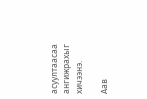асуултаасаа ангижрахыг хичээнэ.

Аав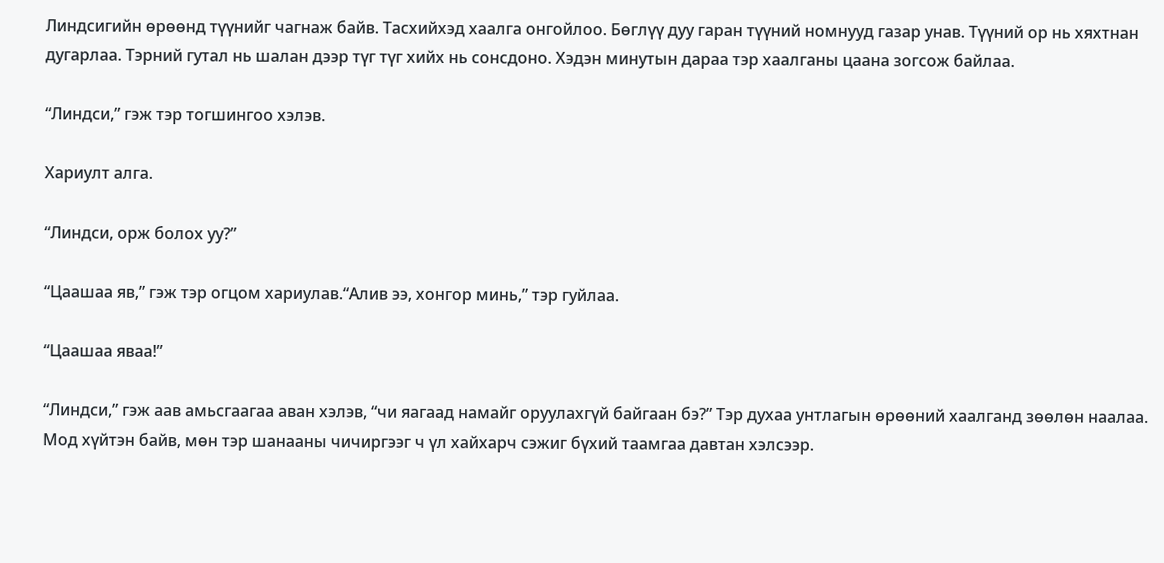Линдсигийн өрөөнд түүнийг чагнаж байв. Тасхийхэд хаалга онгойлоо. Бөглүү дуу гаран түүний номнууд газар унав. Түүний ор нь хяхтнан дугарлаа. Тэрний гутал нь шалан дээр түг түг хийх нь сонсдоно. Хэдэн минутын дараа тэр хаалганы цаана зогсож байлаа.

“Линдси,” гэж тэр тогшингоо хэлэв.

Хариулт алга.

“Линдси, орж болох уу?”

“Цаашаа яв,” гэж тэр огцом хариулав.“Алив ээ, хонгор минь,” тэр гуйлаа.

“Цаашаа яваа!”

“Линдси,” гэж аав амьсгаагаа аван хэлэв, “чи яагаад намайг оруулахгүй байгаан бэ?” Тэр духаа унтлагын өрөөний хаалганд зөөлөн наалаа. Мод хүйтэн байв, мөн тэр шанааны чичиргээг ч үл хайхарч сэжиг бүхий таамгаа давтан хэлсээр.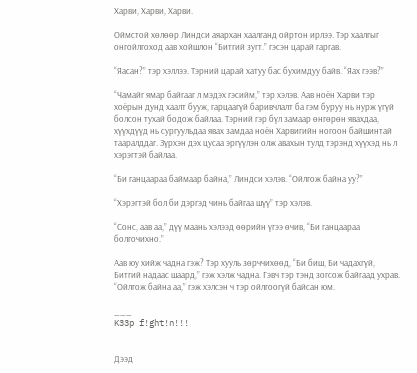Харви, Харви, Харви.

Оймстой хөлөөр Линдси аяархан хаалганд ойртон ирлээ. Тэр хаалгыг онгойлгоход аав хойшлон “Битгий зугт.” гэсэн царай гаргав.

“Яасан?” тэр хэллээ. Тэрний царай хатуу бас бухимдуу байв. “Яах гээв?”

“Чамайг ямар байгааг л мэдэх гэсийм,” тэр хэлэв. Аав ноён Харви тэр хоёрын дунд хаалт бууж, гарцаагүй баривчлалт ба гэм буруу нь нурж үгүй болсон тухай бодож байлаа. Тэрний гэр бүл замаар өнгөрөн явахдаа, хүүхдүүд нь сургуульдаа явах замдаа ноён Харвигийн ногоон байшинтай тааралддаг. Зүрхэн дэх цусаа эргүүлэн олж авахын тулд тэрэнд хүүхэд нь л хэрэгтэй байлаа.

“Би ганцаараа баймаар байна,” Линдси хэлэв. “Ойлгож байна уу?”

“Хэрэгтэй бол би дэргэд чинь байгаа шүү” тэр хэлэв.

“Сонс, аав аа,” дүү маань хэлээд өөрийн үгээ өчив, “Би ганцаараа болгочихно.”

Аав юу хийж чадна гэж? Тэр хууль зөрччихөөд, “Би биш, Би чадахгүй, Битгий надаас шаард,” гэж хэлж чадна. Гэвч тэр тэнд зогсож байгаад ухрав. “Ойлгож байна аа,” гэж хэлсэн ч тэр ойлгоогүй байсан юм.

___
K33p f!ght!n!!!


Дээд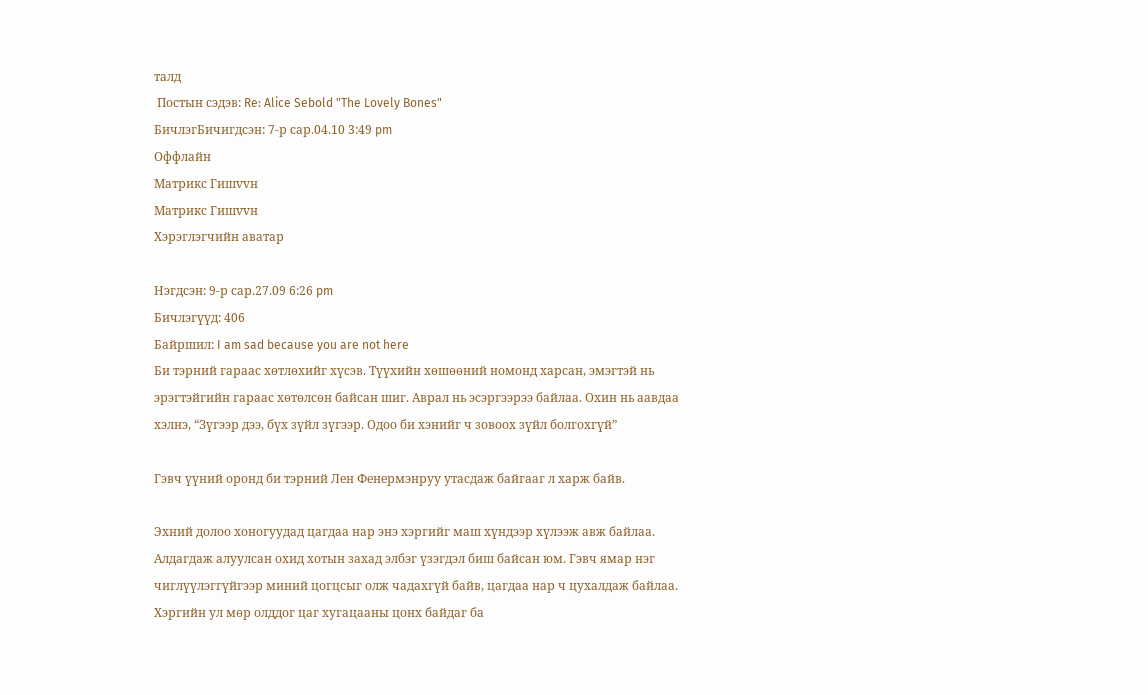талд
 Постын сэдэв: Re: Alice Sebold "The Lovely Bones"
БичлэгБичигдсэн: 7-р сар.04.10 3:49 pm
Оффлайн
Матрикс Гишvvн
Матрикс Гишvvн
Хэрэглэгчийн аватар

Нэгдсэн: 9-р сар.27.09 6:26 pm
Бичлэгүүд: 406
Байршил: I am sad because you are not here
Би тэрний гараас хөтлөхийг хүсэв. Түүхийн хөшөөний номонд харсан, эмэгтэй нь эрэгтэйгийн гараас хөтөлсөн байсан шиг. Аврал нь эсэргээрээ байлаа. Охин нь аавдаа хэлнэ, “Зүгээр дээ, бүх зүйл зүгээр. Одоо би хэнийг ч зовоох зүйл болгохгүй”

Гэвч үүний оронд би тэрний Лен Фенермэнруу утасдаж байгааг л харж байв.

Эхний долоо хоногуудад цагдаа нар энэ хэргийг маш хүндээр хүлээж авж байлаа. Алдагдаж алуулсан охид хотын захад элбэг үзэгдэл биш байсан юм. Гэвч ямар нэг чиглүүлэггүйгээр миний цогцсыг олж чадахгүй байв, цагдаа нар ч цухалдаж байлаа. Хэргийн ул мөр олддог цаг хугацааны цонх байдаг ба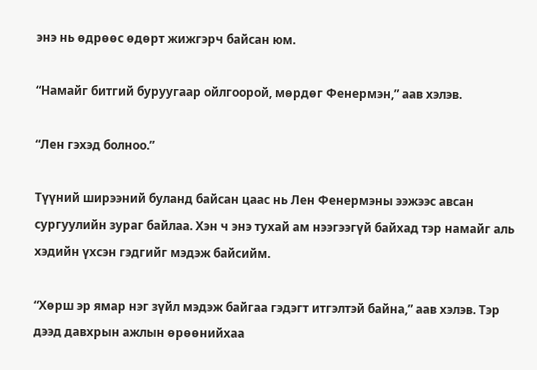энэ нь өдрөөс өдөрт жижгэрч байсан юм.

“Намайг битгий буруугаар ойлгоорой, мөрдөг Фенермэн,” аав хэлэв.

“Лен гэхэд болноо.”

Түүний ширээний буланд байсан цаас нь Лен Фенермэны ээжээс авсан сургуулийн зураг байлаа. Хэн ч энэ тухай ам нээгээгүй байхад тэр намайг аль хэдийн үхсэн гэдгийг мэдэж байсийм.

“Хөрш эр ямар нэг зүйл мэдэж байгаа гэдэгт итгэлтэй байна,” аав хэлэв. Тэр дээд давхрын ажлын өрөөнийхаа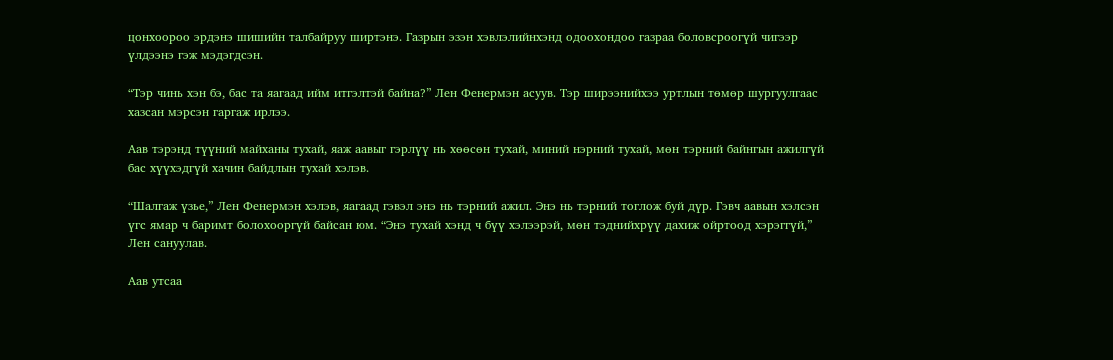цонхоороо эрдэнэ шишийн талбайруу ширтэнэ. Газрын эзэн хэвлэлийнхэнд одоохондоо газраа боловсроогүй чигээр үлдээнэ гэж мэдэгдсэн.

“Тэр чинь хэн бэ, бас та яагаад ийм итгэлтэй байна?” Лен Фенермэн асуув. Тэр ширээнийхээ уртлын төмөр шургуулгаас хазсан мэрсэн гаргаж ирлээ.

Аав тэрэнд түүний майханы тухай, яаж аавыг гэрлүү нь хөөсөн тухай, миний нэрний тухай, мөн тэрний байнгын ажилгүй бас хүүхэдгүй хачин байдлын тухай хэлэв.

“Шалгаж үзье,” Лен Фенермэн хэлэв, яагаад гэвэл энэ нь тэрний ажил. Энэ нь тэрний тоглож буй дүр. Гэвч аавын хэлсэн үгс ямар ч баримт болохооргүй байсан юм. “Энэ тухай хэнд ч бүү хэлээрэй, мөн тэднийхрүү дахиж ойртоод хэрэггүй,” Лен сануулав.

Аав утсаа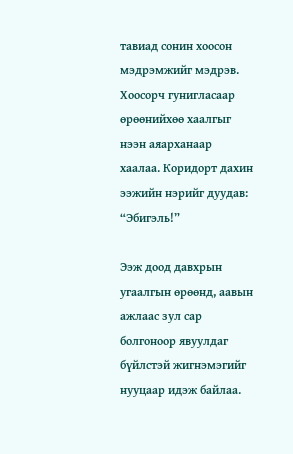тавиад сонин хоосон мэдрэмжийг мэдрэв. Хоосорч гунигласаар өрөөнийхөө хаалгыг нээн аяарханаар хаалаа. Коридорт дахин ээжийн нэрийг дуудав: “Эбигэль!”

Ээж доод давхрын угаалгын өрөөнд, аавын ажлаас зул сар болгоноор явуулдаг бүйлстэй жигнэмэгийг нууцаар идэж байлаа.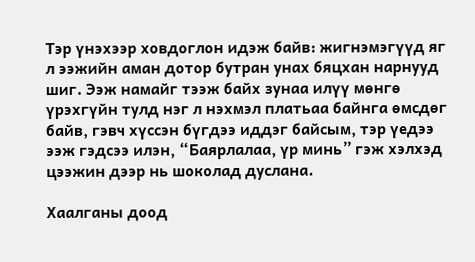Тэр үнэхээр ховдоглон идэж байв: жигнэмэгүүд яг л ээжийн аман дотор бутран унах бяцхан нарнууд шиг. Ээж намайг тээж байх зунаа илүү мөнгө үрэхгүйн тулд нэг л нэхмэл платьаа байнга өмсдөг байв, гэвч хүссэн бүгдээ иддэг байсым, тэр үедээ ээж гэдсээ илэн, “Баярлалаа, үр минь” гэж хэлхэд цээжин дээр нь шоколад дуслана.

Хаалганы доод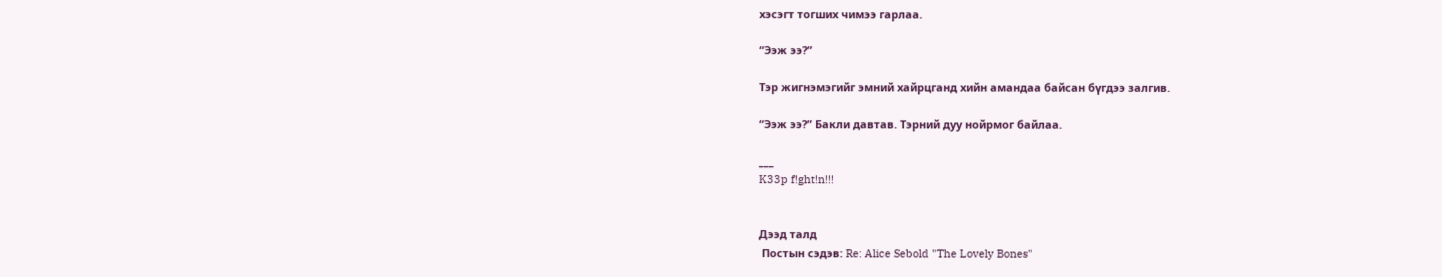хэсэгт тогших чимээ гарлаа.

“Ээж ээ?”

Тэр жигнэмэгийг эмний хайрцганд хийн амандаа байсан бүгдээ залгив.

“Ээж ээ?” Бакли давтав. Тэрний дуу нойрмог байлаа.

___
K33p f!ght!n!!!


Дээд талд
 Постын сэдэв: Re: Alice Sebold "The Lovely Bones"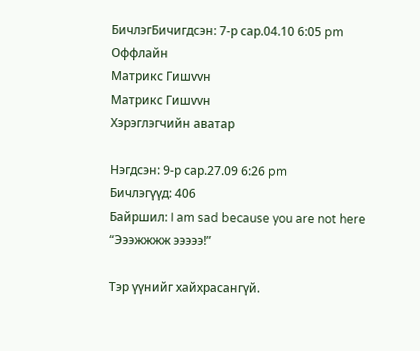БичлэгБичигдсэн: 7-р сар.04.10 6:05 pm
Оффлайн
Матрикс Гишvvн
Матрикс Гишvvн
Хэрэглэгчийн аватар

Нэгдсэн: 9-р сар.27.09 6:26 pm
Бичлэгүүд: 406
Байршил: I am sad because you are not here
“Эээжжжж эээээ!”

Тэр үүнийг хайхрасангүй.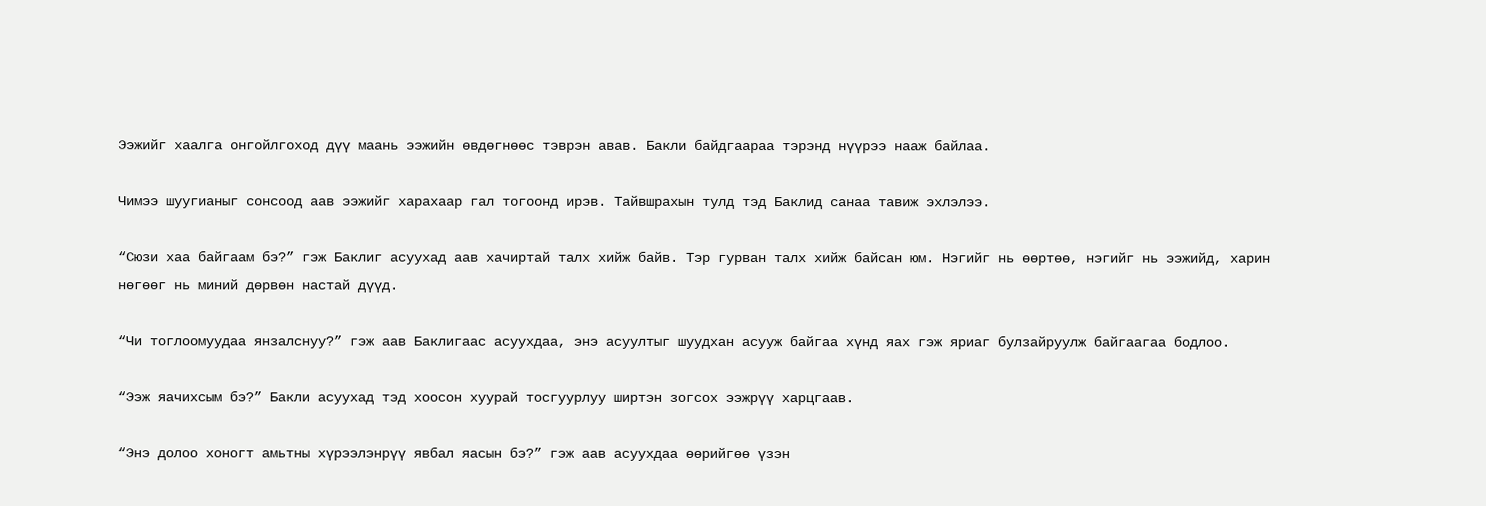Ээжийг хаалга онгойлгоход дүү маань ээжийн өвдөгнөөс тэврэн авав. Бакли байдгаараа тэрэнд нүүрээ нааж байлаа.

Чимээ шуугианыг сонсоод аав ээжийг харахаар гал тогоонд ирэв. Тайвшрахын тулд тэд Баклид санаа тавиж эхлэлээ.

“Сюзи хаа байгаам бэ?” гэж Баклиг асуухад аав хачиртай талх хийж байв. Тэр гурван талх хийж байсан юм. Нэгийг нь өөртөө, нэгийг нь ээжийд, харин нөгөөг нь миний дөрвөн настай дүүд.

“Чи тоглоомуудаа янзалснуу?” гэж аав Баклигаас асуухдаа, энэ асуултыг шуудхан асууж байгаа хүнд яах гэж яриаг булзайруулж байгаагаа бодлоо.

“Ээж яачихсым бэ?” Бакли асуухад тэд хоосон хуурай тосгуурлуу ширтэн зогсох ээжрүү харцгаав.

“Энэ долоо хоногт амьтны хүрээлэнрүү явбал яасын бэ?” гэж аав асуухдаа өөрийгөө үзэн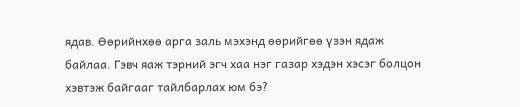ядав. Өөрийнхөө арга заль мэхэнд өөрийгөө үзэн ядаж байлаа. Гэвч яаж тэрний эгч хаа нэг газар хэдэн хэсэг болцон хэвтэж байгааг тайлбарлах юм бэ?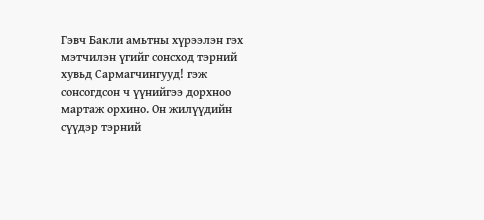Гэвч Бакли амьтны хүрээлэн гэх мэтчилэн үгийг сонсход тэрний хувьд Сармагчингууд! гэж сонсогдсон ч үүнийгээ дорхноо мартаж орхино. Он жилүүдийн сүүдэр тэрний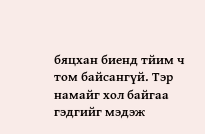бяцхан биенд тйим ч том байсангүй. Тэр намайг хол байгаа гэдгийг мэдэж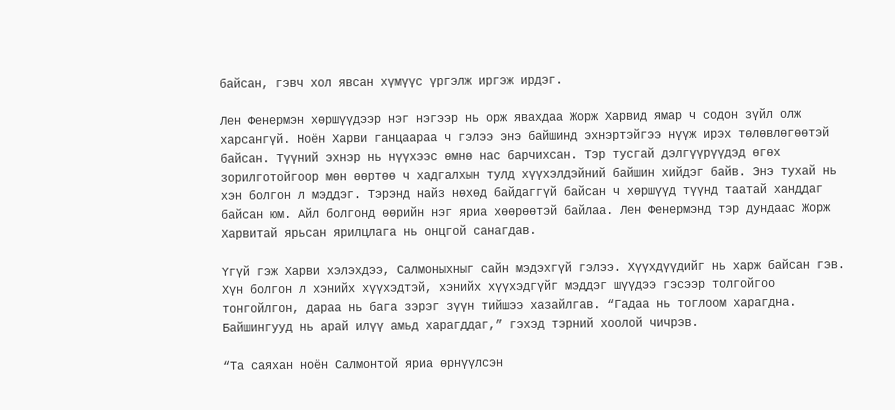байсан, гэвч хол явсан хүмүүс үргэлж иргэж ирдэг.

Лен Фенермэн хөршүүдээр нэг нэгээр нь орж явахдаа Жорж Харвид ямар ч содон зүйл олж харсангүй. Ноён Харви ганцаараа ч гэлээ энэ байшинд эхнэртэйгээ нүүж ирэх төлөвлөгөөтэй байсан. Түүний эхнэр нь нүүхээс өмнө нас барчихсан. Тэр тусгай дэлгүүрүүдэд өгөх зорилготойгоор мөн өөртөө ч хадгалхын тулд хүүхэлдэйний байшин хийдэг байв. Энэ тухай нь хэн болгон л мэддэг. Тэрэнд найз нөхөд байдаггүй байсан ч хөршүүд түүнд таатай ханддаг байсан юм. Айл болгонд өөрийн нэг яриа хөөрөөтэй байлаа. Лен Фенермэнд тэр дундаас Жорж Харвитай ярьсан ярилцлага нь онцгой санагдав.

Үгүй гэж Харви хэлэхдээ, Салмоныхныг сайн мэдэхгүй гэлээ. Хүүхдүүдийг нь харж байсан гэв. Хүн болгон л хэнийх хүүхэдтэй, хэнийх хүүхэдгүйг мэддэг шүүдээ гэсээр толгойгоо тонгойлгон, дараа нь бага зэрэг зүүн тийшээ хазайлгав. “Гадаа нь тоглоом харагдна. Байшингууд нь арай илүү амьд харагддаг,” гэхэд тэрний хоолой чичрэв.

“Та саяхан ноён Салмонтой яриа өрнүүлсэн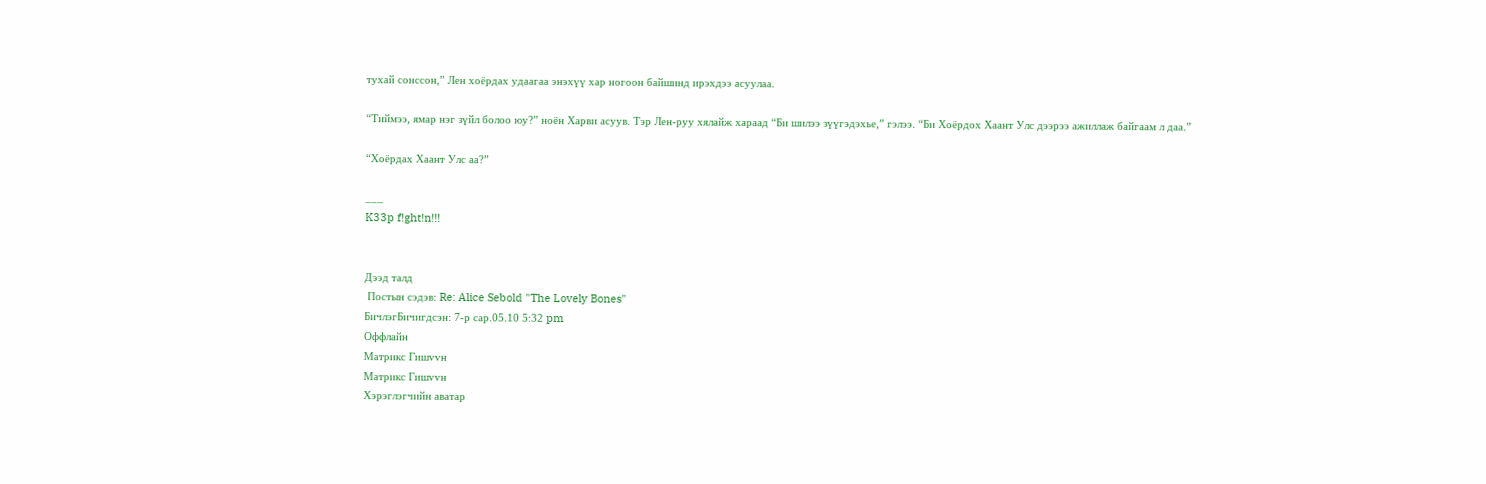тухай сонссон,” Лен хоёрдах удаагаа энэхүү хар ногоон байшинд ирэхдээ асуулаа.

“Тиймээ, ямар нэг зүйл болоо юу?” ноён Харви асуув. Тэр Лен-руу хялайж хараад “Би шилээ зүүгэдэхье,” гэлээ. “Би Хоёрдох Хаант Улс дээрээ ажиллаж байгаам л даа.”

“Хоёрдах Хаант Улс аа?”

___
K33p f!ght!n!!!


Дээд талд
 Постын сэдэв: Re: Alice Sebold "The Lovely Bones"
БичлэгБичигдсэн: 7-р сар.05.10 5:32 pm
Оффлайн
Матрикс Гишvvн
Матрикс Гишvvн
Хэрэглэгчийн аватар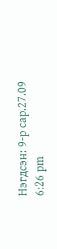Нэгдсэн: 9-р сар.27.09 6:26 pm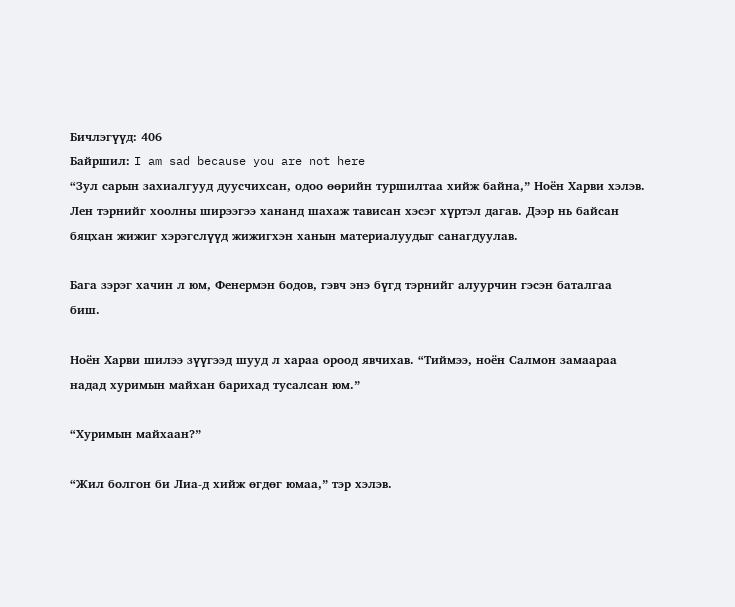Бичлэгүүд: 406
Байршил: I am sad because you are not here
“Зул сарын захиалгууд дуусчихсан, одоо өөрийн туршилтаа хийж байна,” Ноён Харви хэлэв. Лен тэрнийг хоолны ширээгээ хананд шахаж тависан хэсэг хүртэл дагав. Дээр нь байсан бяцхан жижиг хэрэгслүүд жижигхэн ханын материалуудыг санагдуулав.

Бага зэрэг хачин л юм, Фенермэн бодов, гэвч энэ бүгд тэрнийг алуурчин гэсэн баталгаа биш.

Ноён Харви шилээ зүүгээд шууд л хараа ороод явчихав. “Тиймээ, ноён Салмон замаараа надад хуримын майхан барихад тусалсан юм.”

“Хуримын майхаан?”

“Жил болгон би Лиа-д хийж өгдөг юмаа,” тэр хэлэв.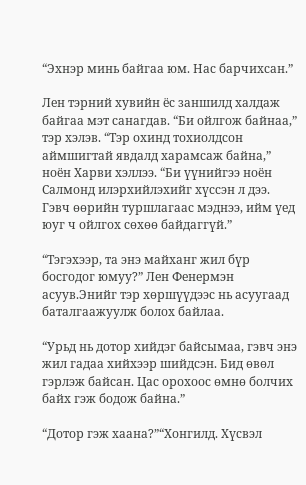“Эхнэр минь байгаа юм. Нас барчихсан.”

Лен тэрний хувийн ёс заншилд халдаж байгаа мэт санагдав. “Би ойлгож байнаа,” тэр хэлэв. “Тэр охинд тохиолдсон аймшигтай явдалд харамсаж байна,” ноён Харви хэллээ. “Би үүнийгээ ноён Салмонд илэрхийлэхийг хүссэн л дээ. Гэвч өөрийн туршлагаас мэднээ, ийм үед юуг ч ойлгох сөхөө байдаггүй.”

“Тэгэхээр, та энэ майханг жил бүр босгодог юмуу?” Лен Фенермэн асуув.Энийг тэр хөршүүдээс нь асуугаад баталгаажуулж болох байлаа.

“Урьд нь дотор хийдэг байсымаа, гэвч энэ жил гадаа хийхээр шийдсэн. Бид өвөл гэрлэж байсан. Цас орохоос өмнө болчих байх гэж бодож байна.”

“Дотор гэж хаана?”“Хонгилд. Хүсвэл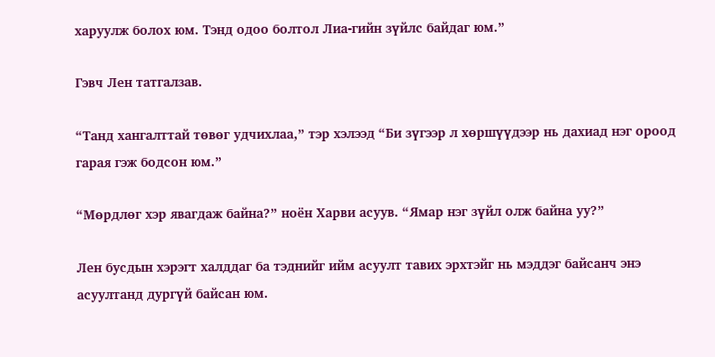харуулж болох юм. Тэнд одоо болтол Лиа-гийн зүйлс байдаг юм.”

Гэвч Лен татгалзав.

“Танд хангалттай төвөг удчихлаа,” тэр хэлээд “Би зүгээр л хөршүүдээр нь дахиад нэг ороод гарая гэж бодсон юм.”

“Мөрдлөг хэр явагдаж байна?” ноён Харви асуув. “Ямар нэг зүйл олж байна уу?”

Лен бусдын хэрэгт халддаг ба тэднийг ийм асуулт тавих эрхтэйг нь мэддэг байсанч энэ асуултанд дургүй байсан юм.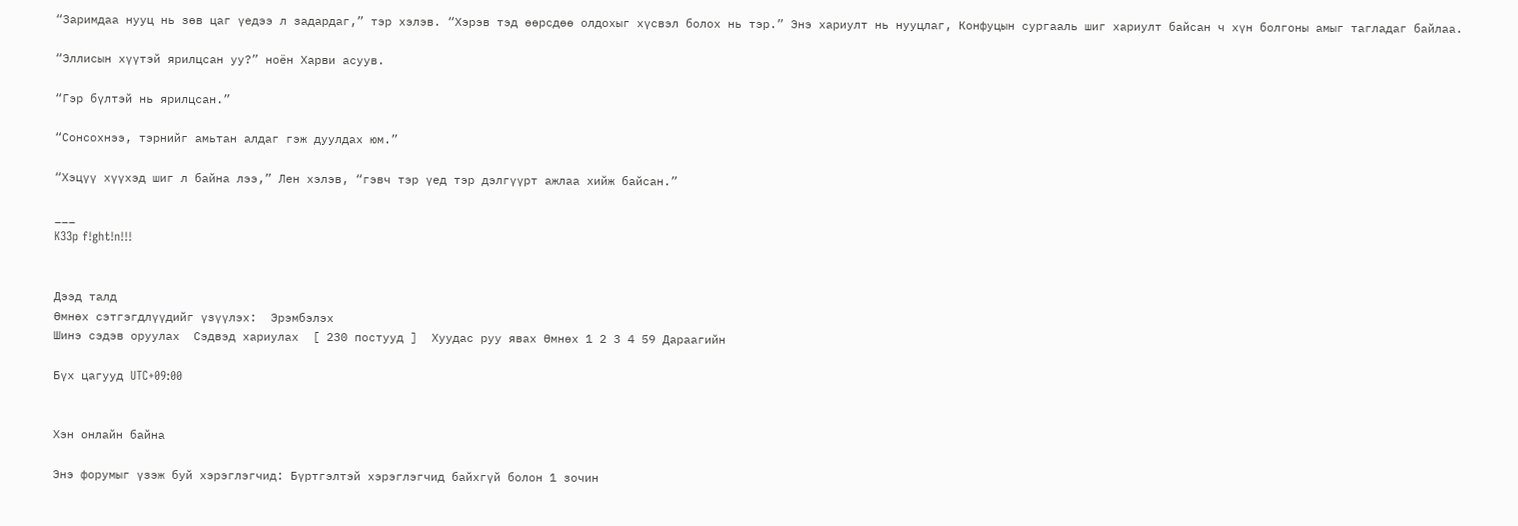“Заримдаа нууц нь зөв цаг үедээ л задардаг,” тэр хэлэв. “Хэрэв тэд өөрсдөө олдохыг хүсвэл болох нь тэр.” Энэ хариулт нь нууцлаг, Конфуцын сургааль шиг хариулт байсан ч хүн болгоны амыг тагладаг байлаа.

“Эллисын хүүтэй ярилцсан уу?” ноён Харви асуув.

“Гэр бүлтэй нь ярилцсан.”

“Сонсохнээ, тэрнийг амьтан алдаг гэж дуулдах юм.”

“Хэцүү хүүхэд шиг л байна лээ,” Лен хэлэв, “гэвч тэр үед тэр дэлгүүрт ажлаа хийж байсан.”

___
K33p f!ght!n!!!


Дээд талд
Өмнөх сэтгэгдлүүдийг үзүүлэх:  Эрэмбэлэх
Шинэ сэдэв оруулах  Сэдвэд хариулах  [ 230 постууд ]  Хуудас руу явах Өмнөх 1 2 3 4 59 Дараагийн

Бүх цагууд UTC+09:00


Хэн онлайн байна

Энэ форумыг үзэж буй хэрэглэгчид: Бүртгэлтэй хэрэглэгчид байхгүй болон 1 зочин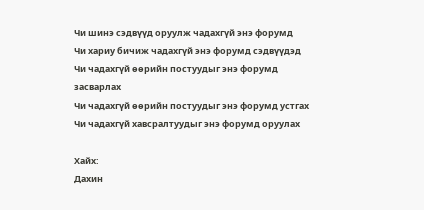Чи шинэ сэдвүүд оруулж чадахгүй энэ форумд
Чи хариу бичиж чадахгүй энэ форумд сэдвүүдэд
Чи чадахгүй өөрийн постуудыг энэ форумд засварлах
Чи чадахгүй өөрийн постуудыг энэ форумд устгах
Чи чадахгүй хавсралтуудыг энэ форумд оруулах

Хайх:
Дахин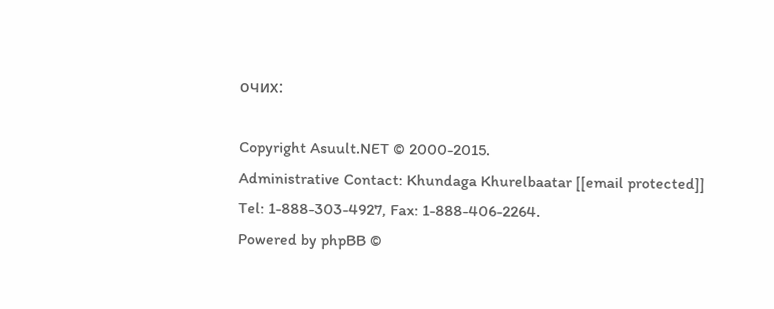очих:

Copyright Asuult.NET © 2000-2015.
Administrative Contact: Khundaga Khurelbaatar [[email protected]]
Tel: 1-888-303-4927, Fax: 1-888-406-2264.
Powered by phpBB ©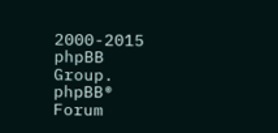2000-2015 phpBB Group. phpBB® Forum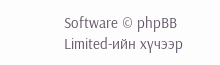Software © phpBB Limited-ийн хүчээр